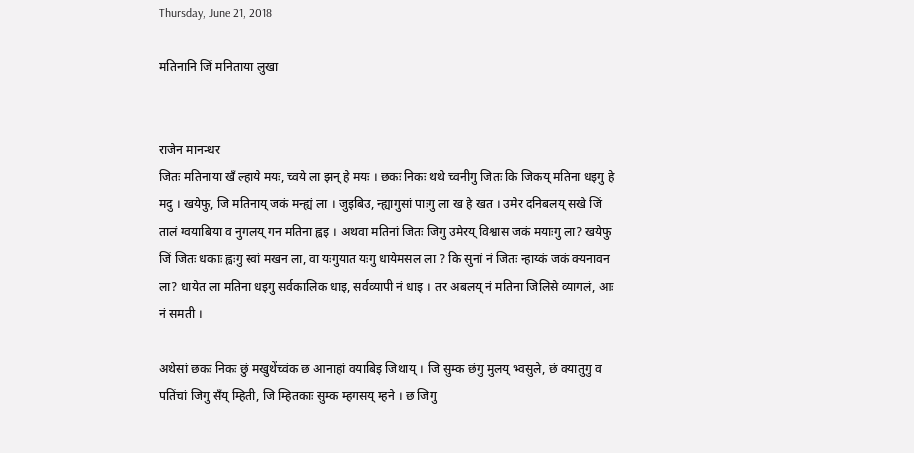Thursday, June 21, 2018

मतिनानि जिं मनिताया लुखा


राजेन मानन्धर
जितः मतिनाया खँ ल्हाये मयः, च्वये ला झन् हे मयः । छकः निकः थथे च्वनीगु जितः कि जिकय् मतिना धइगु हे मदु । खयेफु, जि मतिनाय् जकं मन्ह्यं ला । जुइबिउ, न्ह्यागुसां पाःगु ला ख हे खत । उमेर दनिबलय् सखे जिं तालं ग्वयाबिया व नुगलय् गन मतिना ह्वइ । अथवा मतिनां जितः जिगु उमेरय् विश्वास जकं मयाःगु ला? खयेफु जिं जितः धकाः ह्वःगु स्वां मखन ला, वा यःगुयात यःगु धायेमसल ला ? कि सुनां नं जितः न्हाय्कं जकं क्यनावन ला? धायेत ला मतिना धइगु सर्वकालिक धाइ, सर्वव्यापी नं धाइ । तर अबलय् नं मतिना जिलिसे व्यागलं, आः नं समती ।

अथेसां छकः निकः छुं मखुथेंच्वंक छ आनाहां वयाबिइ जिथाय् । जि सुम्क छंगु मुलय् भ्वसुले, छं क्यातुगु व पतिंचां जिगु सँय् म्हिती, जि म्हितकाः सुम्क म्हगसय् म्हने । छ जिगु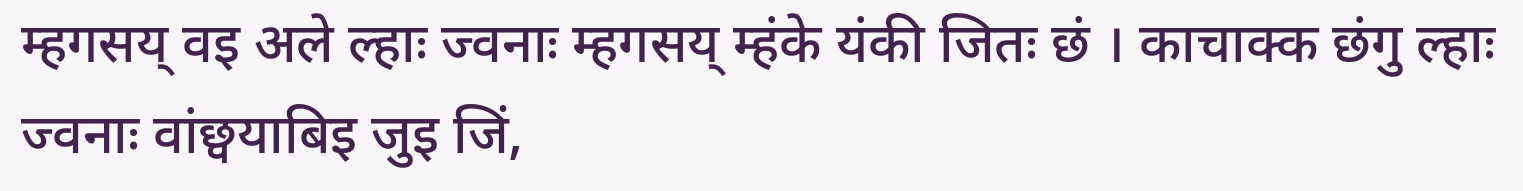म्हगसय् वइ अले ल्हाः ज्वनाः म्हगसय् म्हंके यंकी जितः छं । काचाक्क छंगु ल्हाः ज्वनाः वांछ्वयाबिइ जुइ जिं,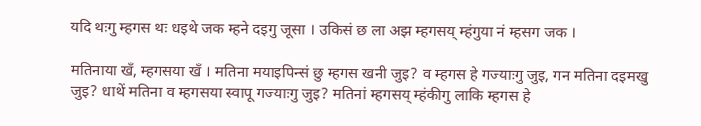यदि थःगु म्हगस थः धइथे जक म्हने दइगु जूसा । उकिसं छ ला अझ म्हगसय् म्हंगुया नं म्हसग जक ।

मतिनाया खँ, म्हगसया खँ । मतिना मयाइपिन्सं छु म्हगस खनी जुइ? व म्हगस हे गज्याःगु जुइ, गन मतिना दइमखु जुइ? धाथें मतिना व म्हगसया स्वापू गज्याःगु जुइ? मतिनां म्हगसय् म्हंकीगु लाकि म्हगस हे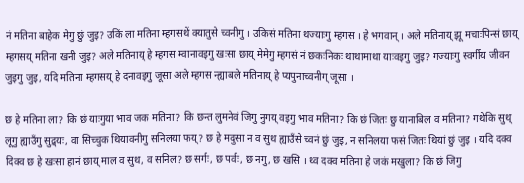नं मतिना बाहेक मेगु छुं जुइ? उकिं ला मतिना म्हगसथें क्यातुसे च्वनीगु । उकिसं मतिना थज्याःगु म्हगस । हे भगवान् । अले मतिनाय् झू मचाःपिन्सं छाय् म्हगसय् मतिना खनी जुइ? अले मतिनाय् हे म्हगस म्वानावइगु खःसा छाय् मेमेगु म्हगसं नं छकःनिकः थाथामाथा याःवइगु जुइ? गज्याःगु स्वर्गीय जीवन जुइगु जुइ, यदि मतिना म्हगसय् हे दनावइगु जूसा अले म्हगस न्ह्याबले मतिनाय् हे प्यपुनाच्वनीग् जूसा ।

छ हे मतिना ला? कि छं याःगुया भाव जक मतिना? कि छन्त लुमनेवं जिगु नुगय् वइगु भाव मतिना? कि छं जितः छु यानाबिल व मतिना? गथेकि सुथ् लूगु ह्याउँगु सुद्र्यः, वा सिच्चुक थियावनीगु सनिलया फय्? छ हे मदुसा न व सुथ ह्याउँसे च्वनं छुं जुइ, न सनिलया फसं जितः थियां छुं जुइ । यदि दक्व दिक्व छ हे खःसा हानं छाय् माल व सुथ, व सनिल? छ सर्गः, छ पर्वः, छ नगु, छ खसि । थ्व दक्व मतिना हे जकं मखुला? कि छं जिगु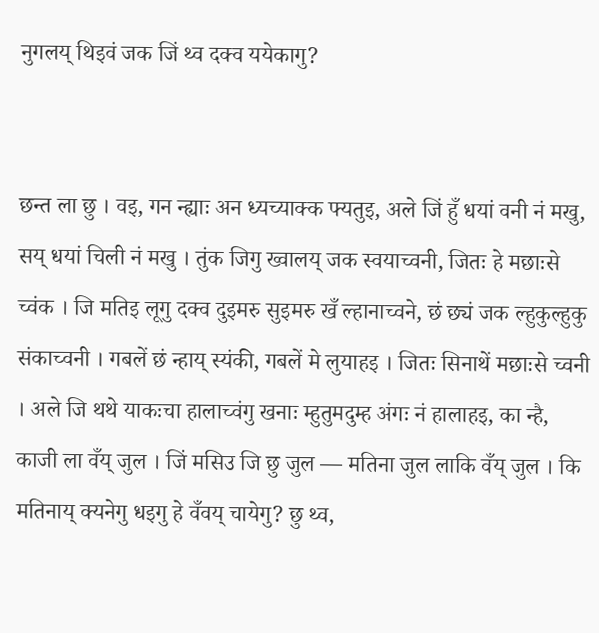नुगलय् थिइवं जक जिं थ्व दक्व ययेकागु?


छन्त ला छु । वइ, गन न्ह्याः अन ध्यच्याक्क फ्यतुइ, अले जिं हुँ धयां वनी नं मखु, सय् धयां चिली नं मखु । तुंक जिगु ख्वालय् जक स्वयाच्वनी, जितः हे मछाःसे च्वंक । जि मतिइ लूगु दक्व दुइमरु सुइमरु खँ ल्हानाच्वने, छं छ्यं जक ल्हुकुल्हुकु संकाच्वनी । गबलें छं न्हाय् स्यंकी, गबलें मे लुयाहइ । जितः सिनाथें मछाःसे च्वनी । अले जि थथे याकःचा हालाच्वंगु खनाः म्हुतुमदुम्ह अंगः नं हालाहइ, का न्है, काजी ला वँय् जुल । जिं मसिउ जि छु जुल — मतिना जुल लाकि वँय् जुल । कि मतिनाय् क्यनेगु धइगु हे वँवय् चायेगु? छु थ्व,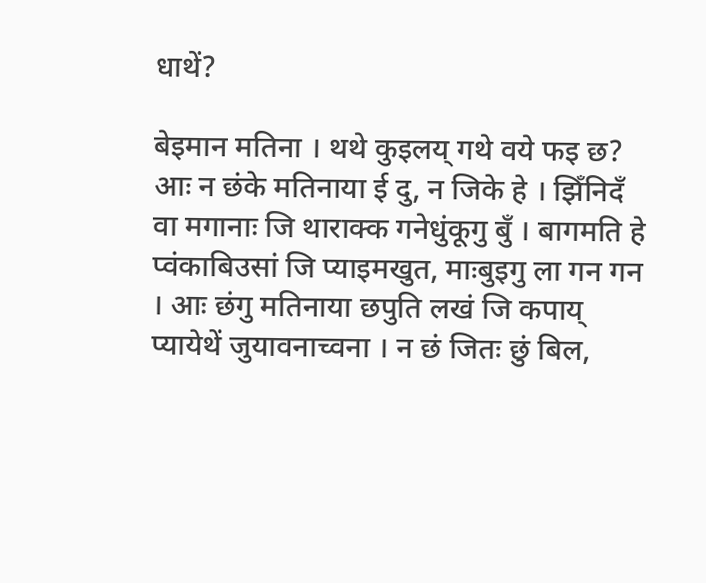धाथें?

बेइमान मतिना । थथे कुइलय् गथे वये फइ छ? आः न छंके मतिनाया ई दु, न जिके हे । झिँनिदँ वा मगानाः जि थाराक्क गनेधुंकूगु बुँ । बागमति हे प्वंकाबिउसां जि प्याइमखुत, माःबुइगु ला गन गन । आः छंगु मतिनाया छपुति लखं जि कपाय् प्यायेथें जुयावनाच्वना । न छं जितः छुं बिल,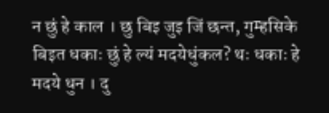न छुं हे काल । छु बिइ जुइ जिं छन्त, गुम्हसिके बिइत धकाः छुं हे ल्यं मदयेधुंकल? थः धकाः हे मदये धुन । दु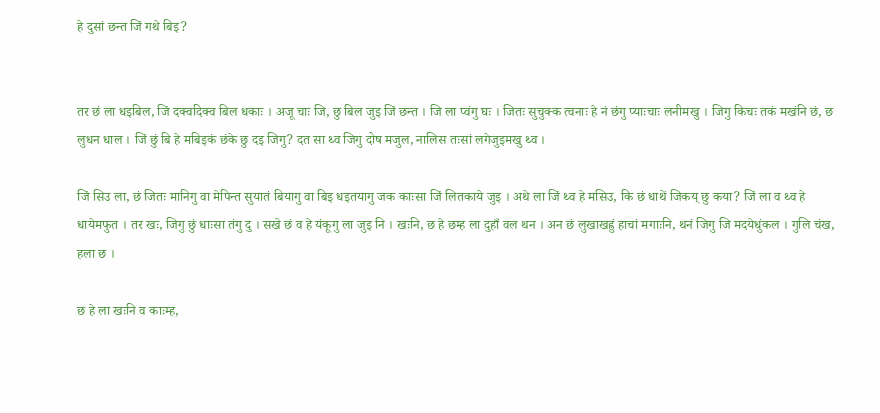हे दुसां छन्त जिं गथे बिइ?


तर छं ला धइबिल, जिं दक्वदिक्व बिल धकाः । अजू चाः जि, छु बिल जुइ जिं छन्त । जि ला प्वंगु घः । जितः सुचुक्क त्वनाः हे नं छंगु प्याःचाः लनीमखु । जिगु किचः तकं मखंनि छं, छ लुधन धाल । जिं छुं बि हे मबिइकं छंके छु दइ जिगु? दत सा थ्व जिगु दोष मजुल, नालिस तःसां लगेजुइमखु थ्व ।

जिं सिउ ला, छं जितः मानिगु वा मेपिन्त सुयातं बियागु वा बिइ धइतयागु जक काःसा जिं लितकाये जुइ । अथे ला जिं थ्व हे मसिउ, कि छं धाथें जिकय् छु कया? जिं ला व थ्व हे धायेमफुत । तर खः, जिगु छुं धाःसा तंगु दु । सखे छं व हे यंकूगु ला जुइ नि । खःनि, छ हे छम्ह ला दुहाँ वल थन । अन छं लुखाखह्रुं हाचां मगाःनि, थनं जिगु जि मदयेधुंकल । गुलि चंख, हला छ ।

छ हे ला खःनि व काःम्ह,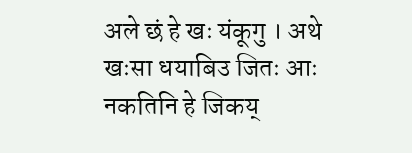अले छं हे खः यंकूगु । अथे खःसा धयाबिउ जितः आः नकतिनि हे जिकय्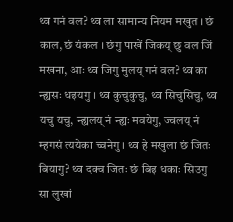थ्व गनं वल? थ्व ला सामान्य नियम मखुत । छं काल, छं यंकल । छंगु पाखें जिकय् छु वल जिं मखना, आः थ्व जिगु मुलय् गनं वल? थ्व का न्ह्यसः धइयगु । थ्व कुचुकुचु, थ्व सिचुसिचु, थ्व यचु यचु, न्ह्यलय् नं न्ह्यः मवयेगु, ज्वलय् नं म्हगसं त्ययेका च्वनेगु । थ्व हे मखुला छं जितः बियागु? थ्व दक्व जितः छं बिइ धकाः सिउगु सा लुखां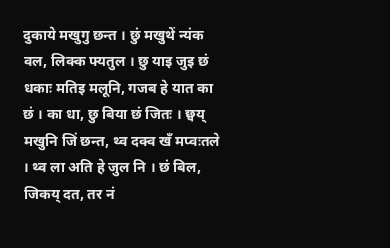दुकाये मखुगु छन्त । छुं मखुथें न्यंक वल, लिक्क फ्यतुल । छु याइ जुइ छं धकाः मतिइ मलूनि, गजब हे यात का छं । का धा, छु बिया छं जितः । छ्वय् मखुनि जिं छन्त, थ्व दक्व खँ मप्वःतले । थ्व ला अति हे जुल नि । छं बिल, जिकय् दत, तर नं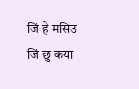जिं हे मसिउ जिं छु कया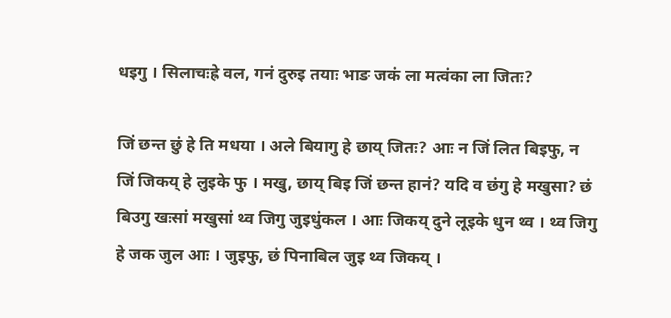धइगु । सिलाचःह्रे वल, गनं दुरुइ तयाः भाङ जकं ला मत्वंका ला जितः?

जिं छन्त छुं हे ति मधया । अले बियागु हे छाय् जितः? आः न जिं लित बिइफु, न जिं जिकय् हे लुइके फु । मखु, छाय् बिइ जिं छन्त हानं? यदि व छंगु हे मखुसा? छं बिउगु खःसां मखुसां थ्व जिगु जुइधुंकल । आः जिकय् दुने लूइके धुन थ्व । थ्व जिगु हे जक जुल आः । जुइफु, छं पिनाबिल जुइ थ्व जिकय् ।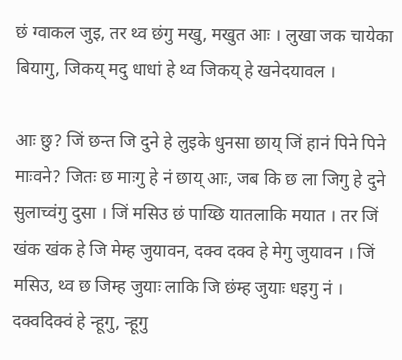छं ग्वाकल जुइ, तर थ्व छंगु मखु, मखुत आः । लुखा जक चायेका बियागु, जिकय् मदु धाधां हे थ्व जिकय् हे खनेदयावल ।

आः छु? जिं छन्त जि दुने हे लुइके धुनसा छाय् जिं हानं पिने पिने माःवने? जितः छ माःगु हे नं छाय् आः, जब कि छ ला जिगु हे दुने सुलाच्वंगु दुसा । जिं मसिउ छं पाय्छि यातलाकि मयात । तर जिं खंक खंक हे जि मेम्ह जुयावन, दक्व दक्व हे मेगु जुयावन । जिं मसिउ, थ्व छ जिम्ह जुयाः लाकि जि छंम्ह जुयाः धइगु नं । दक्वदिक्वं हे न्हूगु, न्हूगु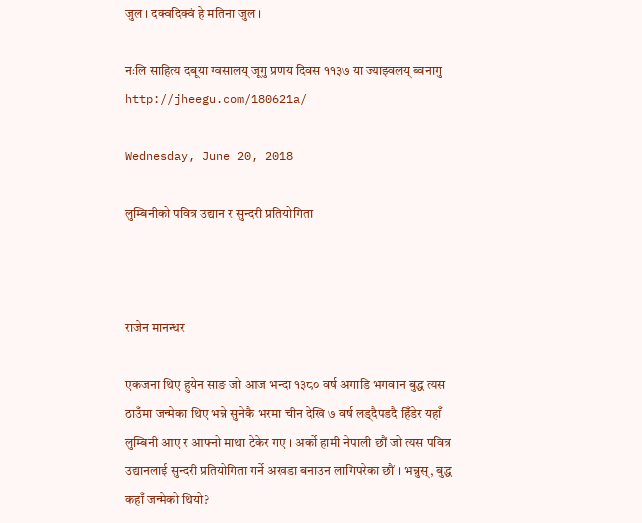जुल । दक्वदिक्वं हे मतिना जुल ।

नःलि साहित्य दबूया ग्वसालय् जूगु प्रणय दिवस ११३७ या ज्याझ्वलय् ब्वनागु
http://jheegu.com/180621a/

Wednesday, June 20, 2018

लुम्बिनीको पवित्र उद्यान र सुन्दरी प्रतियोगिता



राजेन मानन्धर

एकजना थिए हुयेन साङ जो आज भन्दा १३८० वर्ष अगाडि भगवान बुद्ध त्यस ठाउँमा जन्मेका थिए भन्ने सुनेकै भरमा चीन देखि ७ वर्ष लड्दैपडदै हिँडेर यहाँ लुम्बिनी आए र आफ्नो माथा टेकेर गए । अर्को हामी नेपाली छौं जो त्यस पवित्र उद्यानलाई सुन्दरी प्रतियोगिता गर्ने अखडा बनाउन लागिपरेका छौं । भन्नुस्, बुद्ध कहाँ जन्मेको थियो?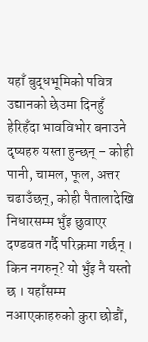यहाँ बुद्धभूमिको पवित्र उद्यानको छेउमा दिनहुँ हेरिहँदा भावविभोर बनाउने दृष्यहरु यस्ता हुन्छन् – कोही पानी, चामल, फूल, अत्तर चढाउँछन्, कोही पैतालादेखि निधारसम्म भुँइ छुवाएर दण्डवत गर्दै परिक्रमा गर्छन् । किन नगरुन्? यो भुँइ नै यस्तो छ । यहाँसम्म नआएकाहरुको कुरा छोडौं,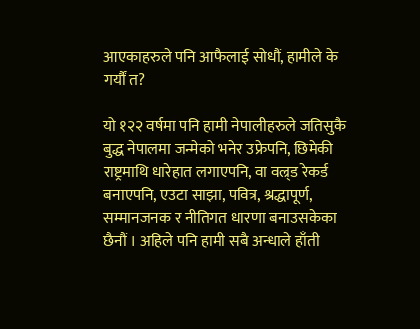आएकाहरुले पनि आफैलाई सोधौं, हामीले के गर्यौं त?

यो १२२ वर्षमा पनि हामी नेपालीहरुले जतिसुकै बुद्ध नेपालमा जन्मेको भनेर उफ्रेपनि, छिमेकी राष्ट्रमाथि धारेहात लगाएपनि, वा वल्र्ड रेकर्ड बनाएपनि, एउटा साझा, पवित्र, श्रद्धापूर्ण, सम्मानजनक र नीतिगत धारणा बनाउसकेका छैनौं । अहिले पनि हामी सबै अन्धाले हाँती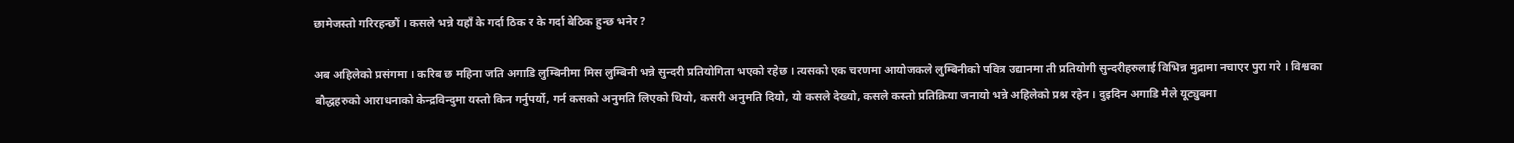छामेजस्तो गरिरहन्छौं । कसले भन्ने यहाँ के गर्दा ठिक र के गर्दा बेठिक हुन्छ भनेर ?

अब अहिलेको प्रसंगमा । करिब छ महिना जति अगाडि लुम्बिनीमा मिस लुम्बिनी भन्ने सुन्दरी प्रतियोगिता भएको रहेछ । त्यसको एक चरणमा आयोजकले लुम्बिनीको पवित्र उद्यानमा ती प्रतियोगी सुन्दरीहरुलाई विभिन्न मुद्रामा नचाएर पुरा गरे । विश्वका बौद्धहरुको आराधनाको केन्द्रविन्दुमा यस्तो किन गर्नुपर्यो, गर्न कसको अनुमति लिएको थियो, कसरी अनुमति दियो, यो कसले देख्यो, कसले कस्तो प्रतिक्रिया जनायो भन्ने अहिलेको प्रश्न रहेन । दुइदिन अगाडि मैले यूट्युबमा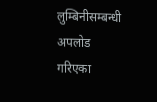लुम्बिनीसम्बन्धी अपलोड गरिएका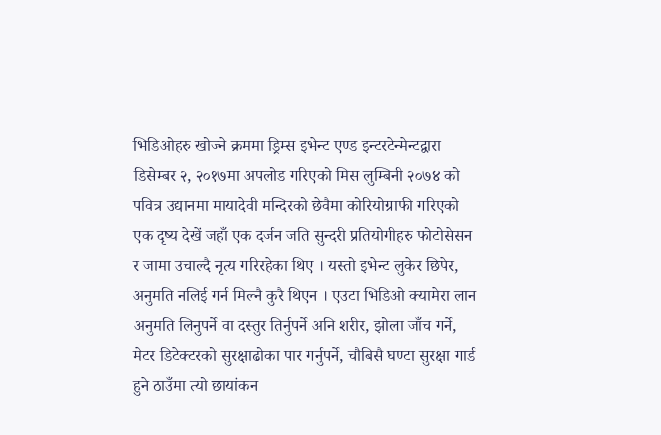भिडिओहरु खोज्ने क्रममा ड्रिम्स इभेन्ट एण्ड इन्टरटेन्मेन्टद्वारा डिसेम्बर २, २०१७मा अपलोड गरिएको मिस लुम्बिनी २०७४ को पवित्र उद्यानमा मायादेवी मन्दिरको छेवैमा कोरियोग्राफी गरिएको एक दृष्य देखें जहाँ एक दर्जन जति सुन्दरी प्रतियोगीहरु फोटोसेसन र जामा उचाल्दै नृत्य गरिरहेका थिए । यस्तो इभेन्ट लुकेर छिपेर, अनुमति नलिई गर्न मिल्नै कुरै थिएन । एउटा भिडिओ क्यामेरा लान अनुमति लिनुपर्ने वा दस्तुर तिर्नुपर्ने अनि शरीर, झोला जाँच गर्ने, मेटर डिटेक्टरको सुरक्षाढोका पार गर्नुपर्ने, चौबिसै घण्टा सुरक्षा गार्ड हुने ठाउँमा त्यो छायांकन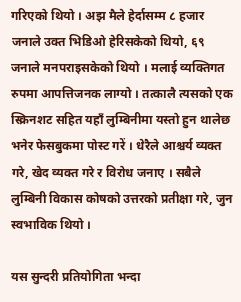गरिएको थियो । अझ मैले हेर्दासम्म ८ हजार जनाले उक्त भिडिओ हेरिसकेको थियो, ६९ जनाले मनपराइसकेको थियो । मलाई व्यक्तिगत रुपमा आपत्तिजनक लाग्यो । तत्कालै त्यसको एक स्क्रिनशट सहित यहाँ लुम्बिनीमा यस्तो हुन थालेछ भनेर फेसबुकमा पोस्ट गरें । धेरैले आश्चर्य व्यक्त गरे, खेद व्यक्त गरे र विरोध जनाए । सबैले लुम्बिनी विकास कोषको उत्तरको प्रतीक्षा गरे, जुन स्वभाविक थियो ।

यस सुन्दरी प्रतियोगिता भन्दा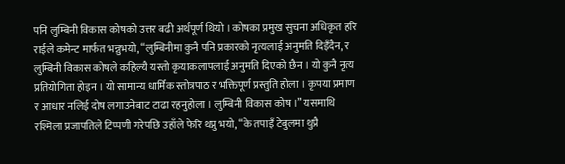पनि लुम्बिनी विकास कोषको उत्तर बढी अर्थपूर्ण थियो । कोषका प्रमुख सुचना अधिकृत हरि राईले कमेन्ट मार्फत भन्नुभयो, “लुम्बिनीमा कुनै पनि प्रकारको नृत्यलाई अनुमति दिइँदैन, र लुम्बिनी विकास कोषले कहिल्यै यस्तो कृयाकलापलाई अनुमति दिएको छैन । यो कुनै नृत्य प्रतियोगिता होइन । यो सामान्य धार्मिक स्तोत्रपाठ र भक्तिपूर्ण प्रस्तुति होला । कृपया प्रमाण र आधार नलिई दोष लगाउनेबाट टाढा रहनुहोला । लुम्बिनी विकास कोष ।” यसमाथि रश्मिला प्रजापतिले टिप्पणी गरेपछि उहाँले फेरि थप्नु भयो, “के तपाइँ टेबुलमा थुप्रै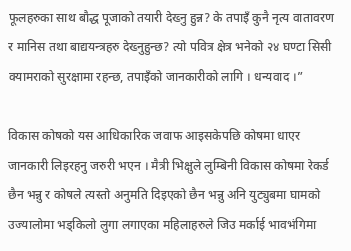फूलहरुका साथ बौद्ध पूजाको तयारी देख्नु हुन्न? के तपाइँ कुनै नृत्य वातावरण र मानिस तथा बाद्ययन्त्रहरु देख्नुहुन्छ? त्यो पवित्र क्षेत्र भनेको २४ घण्टा सिसी क्यामराको सुरक्षामा रहन्छ, तपाइँको जानकारीको लागि । धन्यवाद ।”

विकास कोषको यस आधिकारिक जवाफ आइसकेपछि कोषमा धाएर जानकारी लिइरहनु जरुरी भएन । मैत्री भिक्षुले लुम्बिनी विकास कोषमा रेकर्ड छैन भन्नु र कोषले त्यस्तो अनुमति दिइएको छैन भन्नु अनि युट्युबमा घामको उज्यालोमा भड्किलो लुगा लगाएका महिलाहरुले जिउ मर्काई भावभंगिमा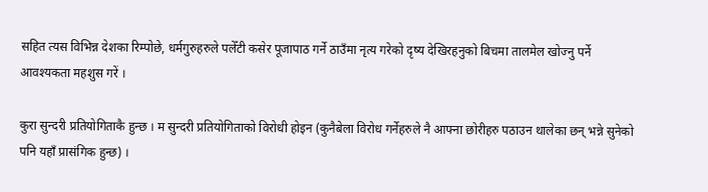सहित त्यस विभिन्न देशका रिम्पोछे, धर्मगुरुहरुले पलेँटी कसेर पूजापाठ गर्ने ठाउँमा नृत्य गरेको दृष्य देखिरहनुको बिचमा तालमेल खोज्नु पर्ने आवश्यकता महशुस गरें ।

कुरा सुन्दरी प्रतियोगिताकै हुन्छ । म सुन्दरी प्रतियोगिताको विरोधी होइन (कुनैबेला विरोध गर्नेहरुले नै आफ्ना छोरीहरु पठाउन थालेका छन् भन्ने सुनेको पनि यहाँ प्रासंगिक हुन्छ) ।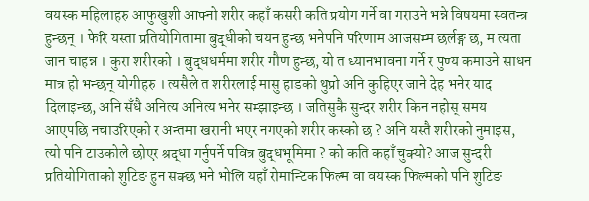वयस्क महिलाहरु आफुखुशी आफ्नो शरीर कहाँ कसरी कति प्रयोग गर्ने वा गराउने भन्ने विषयमा स्वतन्त्र हुन्छन् । फेरि यस्ता प्रतियोगितामा बुद्धीको चयन हुन्छ भनेपनि परिणाम आजसम्म छर्लङ्ग छ, म त्यता जान चाहन्न । कुरा शरीरको । बुद्धधर्ममा शरीर गौण हुन्छ, यो त ध्यानभावना गर्ने र पुण्य कमाउने साधन मात्र हो भन्छन् योगीहरु । त्यसैले त शरीरलाई मासु हाडको थुप्रो अनि कुहिएर जाने देह भनेर याद दिलाइन्छ, अनि सँधै अनित्य अनित्य भनेर सम्झाइन्छ । जतिसुकै सुन्दर शरीर किन नहोस् समय आएपछि नचाउरिएको र अन्तमा खरानी भएर नगएको शरीर कस्को छ ? अनि यस्तै शरीरको नुमाइस, त्यो पनि टाउकोले छोएर श्रद्धा गर्नुपर्ने पवित्र बुद्धभूमिमा ? को कति कहाँ चुक्यो? आज सुन्दरी प्रतियोगिताको शुटिङ हुन सक्छ भने भोलि यहाँ रोमान्टिक फिल्म वा वयस्क फिल्मको पनि शुटिङ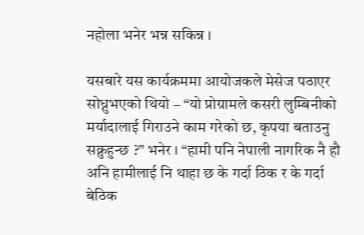नहोला भनेर भन्न सकिन्न ।

यसबारे यस कार्यक्रममा आयोजकले मेसेज पठाएर सोध्नुभएको थियो – “यो प्रोग्रामले कसरी लुम्बिनीको मर्यादालाई गिराउने काम गरेको छ, कृपया बताउनु सक्नुहुन्छ ?” भनेर । “हामी पनि नेपाली नागरिक नै हौ अनि हामीलाई नि थाहा छ के गर्दा ठिक र के गर्दा बेठिक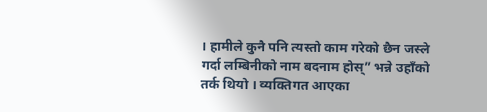। हामीले कुनै पनि त्यस्तो काम गरेको छैन जस्ले गर्दा लम्बिनीको नाम बदनाम होस्” भन्ने उहाँको तर्क थियो । व्यक्तिगत आएका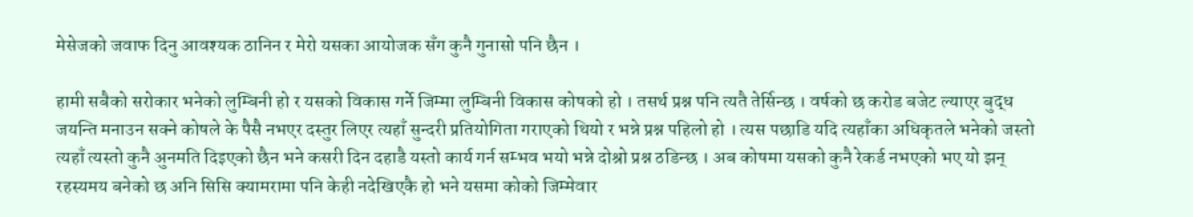मेसेजको जवाफ दिनु आवश्यक ठानिन र मेरो यसका आयोजक सँग कुनै गुनासो पनि छैन ।

हामी सबैको सरोकार भनेको लुम्बिनी हो र यसको विकास गर्ने जिम्मा लुम्बिनी विकास कोषको हो । तसर्थ प्रश्न पनि त्यतै तेर्सिन्छ । वर्षको छ करोड बजेट ल्याएर बुद्ध जयन्ति मनाउन सक्ने कोषले के पैसै नभएर दस्तुर लिएर त्यहाँ सुन्दरी प्रतियोगिता गराएको थियो र भन्ने प्रश्न पहिलो हो । त्यस पछाडि यदि त्यहाँका अधिकृतले भनेको जस्तो त्यहाँ त्यस्तो कुनै अुनमति दिइएको छैन भने कसरी दिन दहाडै यस्तो कार्य गर्न सम्भव भयो भन्ने दोश्रो प्रश्न ठडिन्छ । अब कोषमा यसको कुनै रेकर्ड नभएको भए यो झन् रहस्यमय बनेको छ अनि सिसि क्यामरामा पनि केही नदेखिएकै हो भने यसमा कोको जिम्मेवार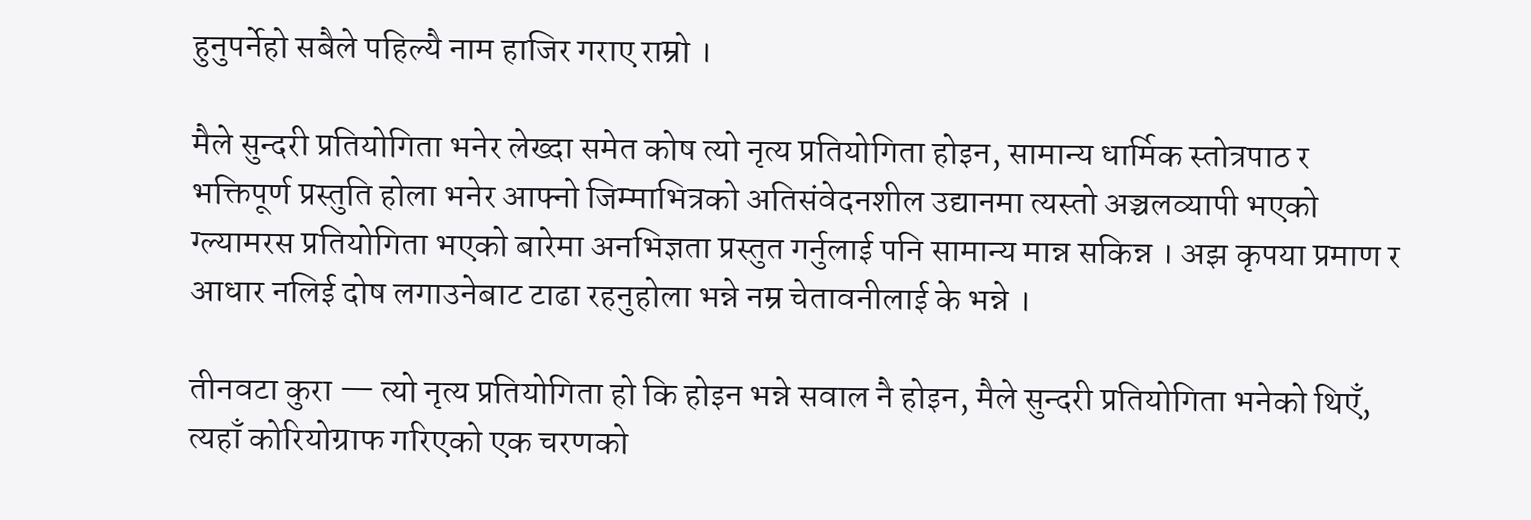हुनुपर्नेहो सबैले पहिल्यै नाम हाजिर गराए राम्रो ।

मैले सुन्दरी प्रतियोगिता भनेर लेख्दा समेत कोष त्यो नृत्य प्रतियोगिता होइन, सामान्य धार्मिक स्तोत्रपाठ र भक्तिपूर्ण प्रस्तुति होला भनेर आफ्नो जिम्माभित्रको अतिसंवेदनशील उद्यानमा त्यस्तो अञ्चलव्यापी भएको ग्ल्यामरस प्रतियोगिता भएको बारेमा अनभिज्ञता प्रस्तुत गर्नुलाई पनि सामान्य मान्न सकिन्न । अझ कृपया प्रमाण र आधार नलिई दोष लगाउनेबाट टाढा रहनुहोला भन्ने नम्र चेतावनीलाई के भन्ने ।

तीनवटा कुरा — त्यो नृत्य प्रतियोगिता हो कि होइन भन्ने सवाल नै होइन, मैले सुन्दरी प्रतियोगिता भनेको थिएँ, त्यहाँ कोरियोग्राफ गरिएको एक चरणको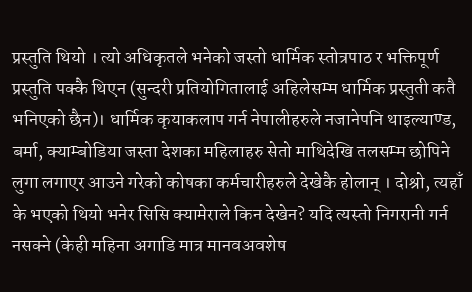प्रस्तुति थियो । त्यो अधिकृतले भनेको जस्तो धार्मिक स्तोत्रपाठ र भक्तिपूर्ण प्रस्तुति पक्कै थिएन (सुन्दरी प्रतियोगितालाई अहिलेसम्म धार्मिक प्रस्तुती कतै भनिएको छैन)। धार्मिक कृयाकलाप गर्न नेपालीहरुले नजानेपनि थाइल्याण्ड, बर्मा, क्याम्बोडिया जस्ता देशका महिलाहरु सेतो माथिदेखि तलसम्म छोपिने लुगा लगाएर आउने गरेको कोषका कर्मचारीहरुले देखेकै होलान् । दोश्रो, त्यहाँ के भएको थियो भनेर सिसि क्यामेराले किन देखेन? यदि त्यस्तो निगरानी गर्न नसक्ने (केही महिना अगाडि मात्र मानवअवशेष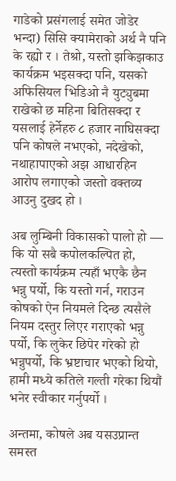गाडेको प्रसंगलाई समेत जोडेर भन्दा) सिसि क्यामेराको अर्थ नै पनि के रह्यो र । तेश्रो, यस्तो झकिझकाउ कार्यक्रम भइसक्दा पनि, यसको अफिसियल भिडिओ नै युट्युबमा राखेको छ महिना बितिसक्दा र यसलाई हेर्नेहरु ८ हजार नाघिसक्दा पनि कोषले नभएको, नदेखेको, नथाहापाएको अझ आधारहिन आरोप लगाएको जस्तो वक्तव्य आउनु दुखद हो ।

अब लुम्बिनी विकासको पालो हो — कि यो सबै कपोलकल्पित हो, त्यस्तो कार्यक्रम त्यहाँ भएकै छैन भन्नु पर्यो, कि यस्तो गर्न, गराउन कोषको ऐन नियमले दिन्छ त्यसैले नियम दस्तुर लिएर गराएको भन्नु पर्यो, कि लुकेर छिपेर गरेको हो भन्नुपर्यो, कि भ्रष्टाचार भएको थियो, हामी मध्ये कतिले गल्ती गरेका थियौं भनेर स्वीकार गर्नुपर्यो ।

अन्तमा, कोषले अब यसउप्रान्त समस्त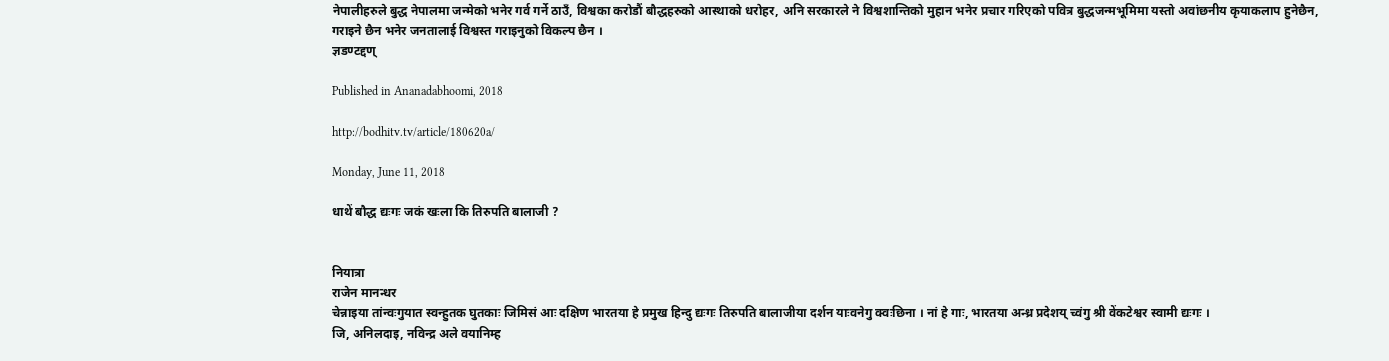नेपालीहरुले बुद्ध नेपालमा जन्मेको भनेर गर्व गर्ने ठाउँ, विश्वका करोडौं बौद्धहरुको आस्थाको धरोहर, अनि सरकारले ने विश्वशान्तिको मुहान भनेर प्रचार गरिएको पवित्र बुद्धजन्मभूमिमा यस्तो अवांछनीय कृयाकलाप हुनेछैन, गराइने छैन भनेर जनतालाई विश्वस्त गराइनुको विकल्प छैन ।
ज्ञडण्टद्दण्

Published in Ananadabhoomi, 2018

http://bodhitv.tv/article/180620a/

Monday, June 11, 2018

धाथें बौद्ध द्यःगः जकं खःला कि तिरुपति बालाजी ?


नियात्रा
राजेन मानन्धर
चेन्नाइया तांन्वःगुयात स्वन्हुतक घुतकाः जिमिसं आः दक्षिण भारतया हे प्रमुख हिन्दु द्यःगः तिरुपति बालाजीया दर्शन याःवनेगु क्वःछिना । नां हे गाः, भारतया अन्ध्र प्रदेशय् च्वंगु श्री वेंकटेश्वर स्वामी द्यःगः ।
जि, अनिलदाइ, नविन्द्र अले वयानिम्ह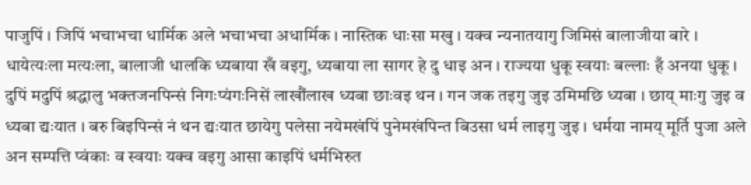पाजुपिं । जिपिं भचाभचा धार्मिक अले भचाभचा अधार्मिक । नास्तिक धाःसा मखु । यक्व न्यनातयागु जिमिसं बालाजीया बारे । धायेत्यःला मत्यःला, बालाजी धालकि ध्यबाया खँ वइगु, ध्यबाया ला सागर हे दु धाइ अन । राज्यया धुकू स्वयाः बल्लाः हँ अनया धुकू । दुपिं मदुपिं श्रद्धालु भक्तजनपिन्सं निगःप्यंगःनिसें लाखौंलाख ध्यबा छाःवइ थन । गन जक तइगु जुइ उमिमछि ध्यबा । छाय् माःगु जुइ व ध्यबा द्यःयात । बरु बिइपिन्सं नं थन द्यःयात छायेगु पलेसा नयेमखंपिं पुनेमखंपिन्त बिउसा धर्म लाइगु जुइ । धर्मया नामय् मूर्ति पुजा अले अन सम्पत्ति प्वंकाः व स्वयाः यक्व वइगु आसा काइपिं धर्मभिरुत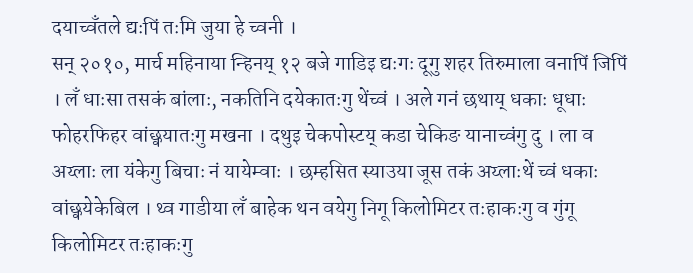दयाच्वँतले द्यःपिं तःमि जुया हे च्वनी ।
सन् २०१०, मार्च महिनाया न्हिनय् १२ बजे गाडिइ द्यःगः दूगु शहर तिरुमाला वनापिं जिपिं । लँ धाःसा तसकं बांलाः, नकतिनि दयेकातःगु थेंच्वं । अले गनं छथाय् धकाः धूधाः फोहरफिहर वांछ्वयातःगु मखना । दथुइ चेकपोस्टय् कडा चेकिङ यानाच्वंगु दु । ला व अय्लाः ला यंकेगु बिचाः नं यायेम्वाः । छम्हसित स्याउया जूस तकं अय्लाःथें च्वं धकाः वांछ्वयेकेबिल । थ्व गाडीया लँ बाहेक थन वयेगु निगू किलोमिटर तःहाकःगु व गुंगू किलोमिटर तःहाकःगु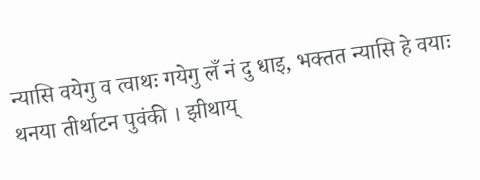न्यासि वयेगु व त्वाथः गयेगु लँ नं दु धाइ, भक्तत न्यासि हे वयाः थनया तीर्थाटन पुवंकी । झीथाय्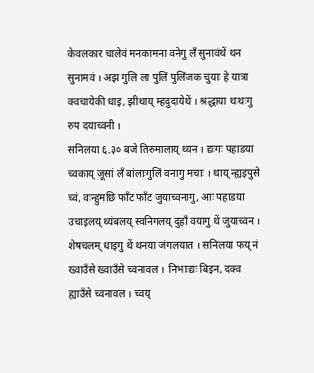केवलकार चालेवं मनकामना वनेगु लँ सुनावंथें थन सुनामवं । अझ गुलि ला पुलिं पुलिंजक चुयाः हे यात्रा क्वचायेकी धाइ, झीथाय् म्हदुदायेथें । श्रद्धाया थःथःगु रुप दयाच्वनी ।
सनिलया ६.३० बजे तिरुमालाय् थ्यन । द्यःगः पहाडया च्वकाय् जूसां लँ बांलाःगुलिं वनागु मचाः । थाय् न्ह्यइपुसे च्वं, वःन्हुमछि फाँट फाँट जुयाच्वनागु, आः पहाडया उचाइलय् थ्यंबलय् स्वनिगलय् दुहाँ वयागु थें जुयाच्वन । शेषचलम् धाइगु थें थनया जंगलयात । सनिलया फय् नं ख्वाउँसे ख्वाउँसे च्वनावल । निभाःद्यः बिइन, दक्व ह्याउँसे च्वनावल । च्वय्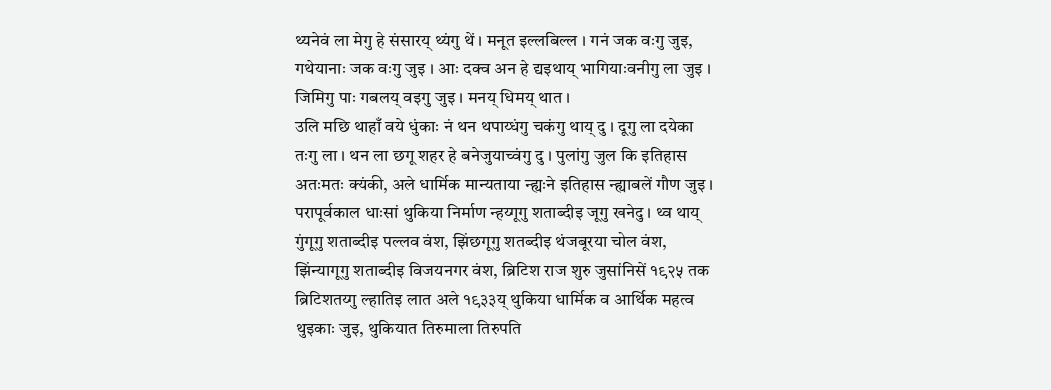थ्यनेवं ला मेगु हे संसारय् थ्यंगु थें । मनूत इल्लबिल्ल । गनं जक वःगु जुइ, गथेयानाः जक वःगु जुइ । आः दक्व अन हे द्यइथाय् भागियाःवनीगु ला जुइ । जिमिगु पाः गबलय् वइगु जुइ । मनय् धिमय् थात ।
उलि मछि थाहाँ वये धुंकाः नं थन थपाय्धंगु चकंगु थाय् दु । दूगु ला दयेका तःगु ला । थन ला छगू शहर हे बनेजुयाच्वंगु दु । पुलांगु जुल कि इतिहास अतःमतः क्यंकी, अले धार्मिक मान्यताया न्ह्यःने इतिहास न्ह्याबलें गौण जुइ । परापूर्वकाल धाःसां थुकिया निर्माण न्हय्गूगु शताब्दीइ जूगु खनेदु । थ्व थाय् गुंगूगु शताब्दीइ पल्लव वंश, झिंछगूगु शतब्दीइ थंजबूरया चोल वंश, झिंन्यागूगु शताब्दीइ विजयनगर वंश, ब्रिटिश राज शुरु जुसांनिसें १९२५ तक ब्रिटिशतय्गु ल्हातिइ लात अले १९३३य् थुकिया धार्मिक व आर्थिक महत्व थुइकाः जुइ, थुकियात तिरुमाला तिरुपति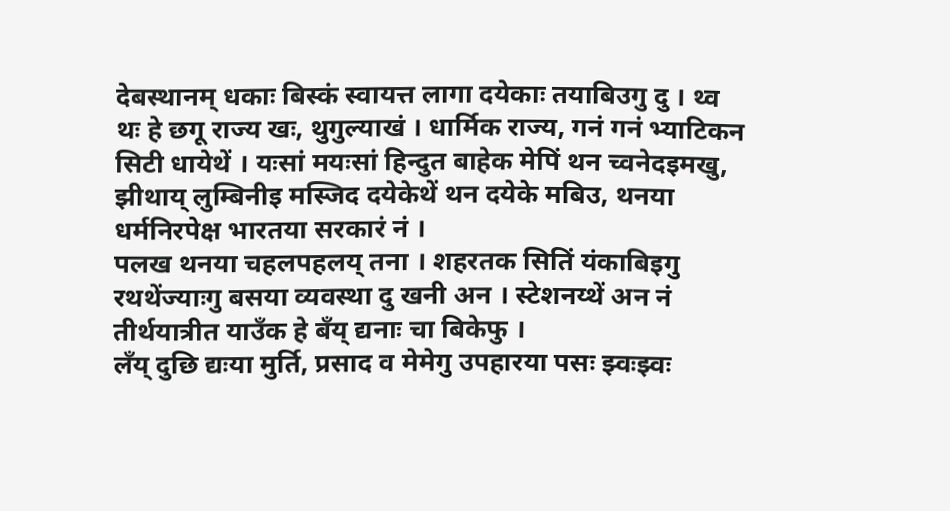देबस्थानम् धकाः बिस्कं स्वायत्त लागा दयेकाः तयाबिउगु दु । थ्व थः हे छगू राज्य खः, थुगुल्याखं । धार्मिक राज्य, गनं गनं भ्याटिकन सिटी धायेथें । यःसां मयःसां हिन्दुत बाहेक मेपिं थन च्वनेदइमखु, झीथाय् लुम्बिनीइ मस्जिद दयेकेथें थन दयेके मबिउ, थनया धर्मनिरपेक्ष भारतया सरकारं नं ।
पलख थनया चहलपहलय् तना । शहरतक सितिं यंकाबिइगु रथथेंज्याःगु बसया व्यवस्था दु खनी अन । स्टेशनय्थें अन नं तीर्थयात्रीत याउँक हे बँय् द्यनाः चा बिकेफु ।
लँय् दुछि द्यःया मुर्ति, प्रसाद व मेमेगु उपहारया पसः झ्वःझ्वः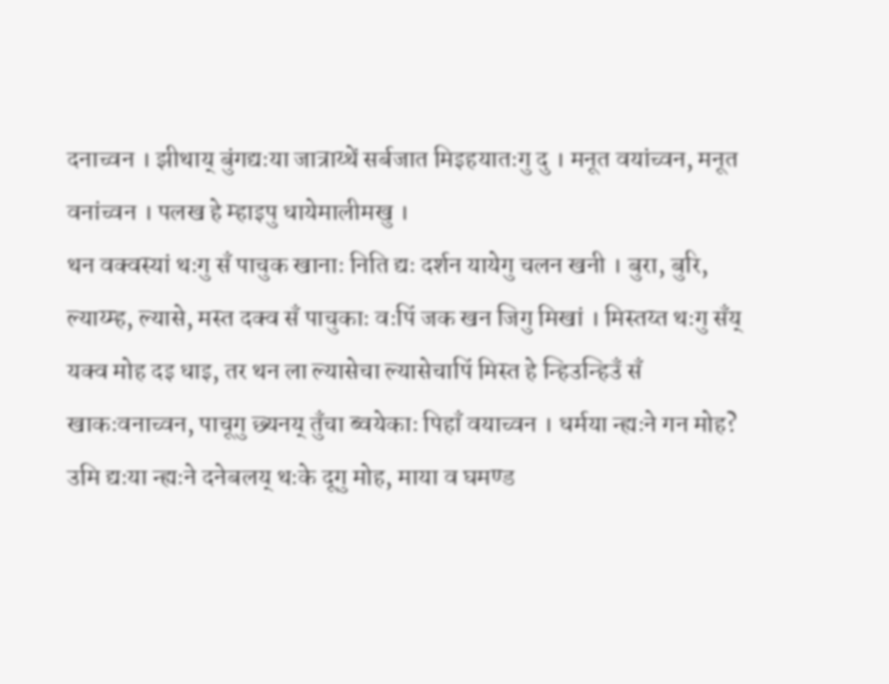दनाच्वन । झीथाय् बुंगद्यःया जात्राय्थें सर्बजात मिइहयातःगु दु । मनूत वयांच्वन, मनूत वनांच्वन । पलख हे म्हाइपु धायेमालीमखु ।
थन वक्वस्यां थःगु सँ पाचुक खानाः निति द्यः दर्शन यायेगु चलन खनी । बुरा, बुरि, ल्याय्म्ह, ल्यासे, मस्त दक्व सँ पाचुकाः वःपिं जक खन जिगु मिखां । मिस्तय्त थःगु सँय् यक्व मोह दइ धाइ, तर थन ला ल्यासेचा ल्यासेचापिं मिस्त हे न्हिउन्हिउँ सँ खाकःवनाच्वन, पाचूगु छ्यनय् तुँचा ब्वयेकाः पिहाँ वयाच्वन । धर्मया न्ह्यःने गन मोह? उमि द्यःया न्ह्यःने दनेबलय् थःके दूगु मोह, माया व घमण्ड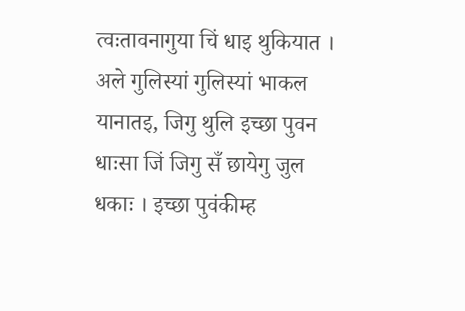त्वःतावनागुया चिं धाइ थुकियात । अले गुलिस्यां गुलिस्यां भाकल यानातइ, जिगु थुलि इच्छा पुवन धाःसा जिं जिगु सँ छायेगु जुल धकाः । इच्छा पुवंकीम्ह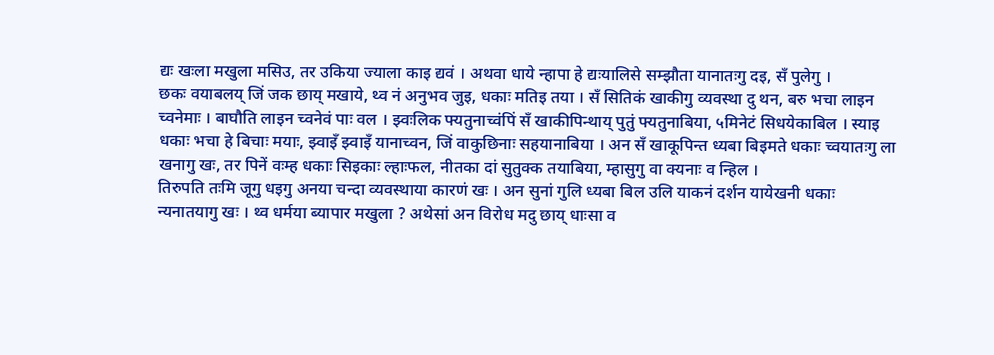द्यः खःला मखुला मसिउ, तर उकिया ज्याला काइ द्यवं । अथवा धाये न्हापा हे द्यःयालिसे सम्झौता यानातःगु दइ, सँ पुलेगु ।
छकः वयाबलय् जिं जक छाय् मखाये, थ्व नं अनुभव जुइ, धकाः मतिइ तया । सँ सितिकं खाकीगु व्यवस्था दु थन, बरु भचा लाइन च्वनेमाः । बाघौति लाइन च्वनेवं पाः वल । झ्वःलिक फ्यतुनाच्वंपिं सँ खाकीपिन्थाय् पुतुं फ्यतुनाबिया, ५मिनेटं सिधयेकाबिल । स्याइ धकाः भचा हे बिचाः मयाः, झ्वाइँ झ्वाइँ यानाच्वन, जिं वाकुछिनाः सहयानाबिया । अन सँ खाकूपिन्त ध्यबा बिइमते धकाः च्वयातःगु ला खनागु खः, तर पिनें वःम्ह धकाः सिइकाः ल्हाःफल, नीतका दां सुतुक्क तयाबिया, म्हासुगु वा क्यनाः व न्हिल ।
तिरुपति तःमि जूगु धइगु अनया चन्दा व्यवस्थाया कारणं खः । अन सुनां गुलि ध्यबा बिल उलि याकनं दर्शन यायेखनी धकाः न्यनातयागु खः । थ्व धर्मया ब्यापार मखुला ? अथेसां अन विरोध मदु छाय् धाःसा व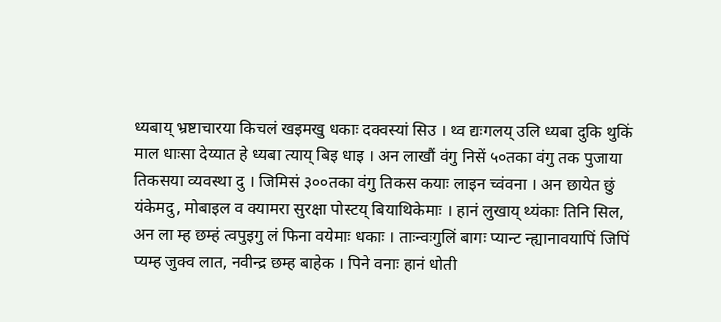ध्यबाय् भ्रष्टाचारया किचलं खइमखु धकाः दक्वस्यां सिउ । थ्व द्यःगलय् उलि ध्यबा दुकि थुकिं माल धाःसा देय्यात हे ध्यबा त्याय् बिइ धाइ । अन लाखौं वंगु निसें ५०तका वंगु तक पुजाया तिकसया व्यवस्था दु । जिमिसं ३००तका वंगु तिकस कयाः लाइन च्वंवना । अन छायेत छुं यंकेमदु, मोबाइल व क्यामरा सुरक्षा पोस्टय् बियाथिकेमाः । हानं लुखाय् थ्यंकाः तिनि सिल, अन ला म्ह छम्हं त्वपुइगु लं फिना वयेमाः धकाः । ताःन्वःगुलिं बागः प्यान्ट न्ह्यानावयापिं जिपिं प्यम्ह जुक्व लात, नवीन्द्र छम्ह बाहेक । पिने वनाः हानं धोती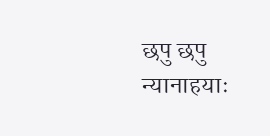छपु छपु न्यानाहयाः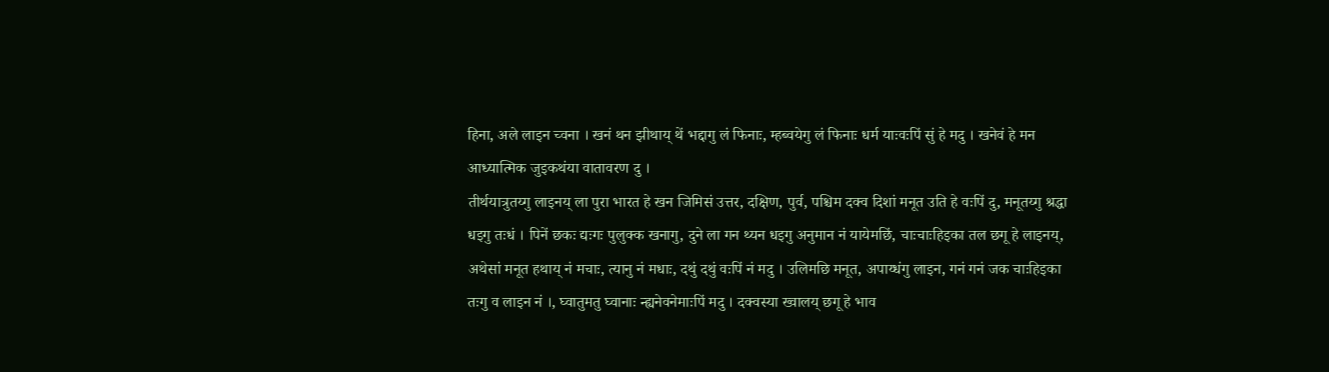हिना, अले लाइन च्वना । खनं थन झीथाय् थें भद्दागु लं फिनाः, म्हब्वयेगु लं फिनाः धर्म याःवःपिं सुं हे मदु । खनेवं हे मन आध्यात्मिक जुइकथंया वातावरण दु ।
तीर्थयात्रुतय्गु लाइनय् ला पुरा भारत हे खन जिमिसं उत्तर, दक्षिण, पुर्व, पश्चिम दक्व दिशां मनूत उति हे वःपिं दु, मनूतय्गु श्रद्धा धइगु तःधं । पिनें छकः द्यःगः पुलुक्क खनागु, दुने ला गन थ्यन धइगु अनुमान नं यायेमछिं, चाःचाःहिइका तल छगू हे लाइनय्, अथेसां मनूत हथाय् नं मचाः, त्यानु नं मधाः, दथुं दथुं वःपिं नं मदु । उलिमछि मनूत, अपाय्धंगु लाइन, गनं गनं जक चाःहिइका तःगु व लाइन नं ।, घ्वातुमतु घ्वानाः न्ह्यनेवनेमाःपिं मदु । दक्वस्या ख्वालय् छगू हे भाव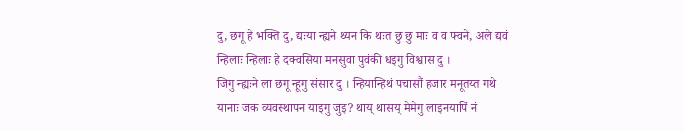दु, छगू हे भक्ति दु, द्यःया न्ह्यने थ्यन कि थःत छु छु माः व व फ्वने, अले द्यवं न्हिलाः न्हिलाः हे दक्वसिया मनसुवा पुवंकी धइगु विश्वास दु ।
जिगु न्ह्यःने ला छगू न्हूगु संसार दु । न्हियान्हिथं पचासौं हजार मनूतय्त गथे यानाः जक व्यवस्थापन याइगु जुइ? थाय् थासय् मेमेगु लाइनयापिं नं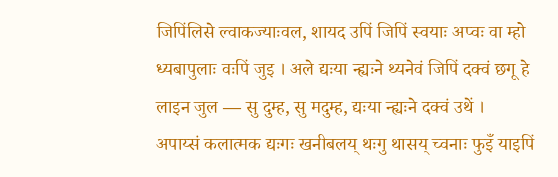जिपिंलिसे ल्वाकज्याःवल, शायद उपिं जिपिं स्वयाः अप्वः वा म्हो ध्यबापुलाः वःपिं जुइ । अले द्यःया न्ह्यःने थ्यनेवं जिपिं दक्वं छगू हे लाइन जुल — सु दुम्ह, सु मदुम्ह, द्यःया न्ह्यःने दक्वं उथें ।
अपाय्सं कलात्मक द्यःगः खनीबलय् थःगु थासय् च्वनाः फुइँ याइपिं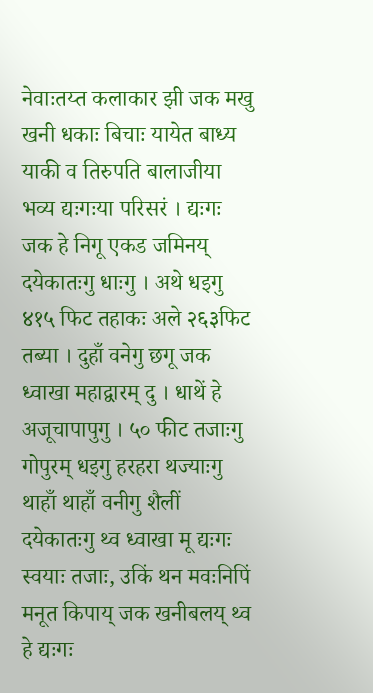नेवाःतय्त कलाकार झी जक मखु खनी धकाः बिचाः यायेत बाध्य याकी व तिरुपति बालाजीया भव्य द्यःगःया परिसरं । द्यःगः जक हे निगू एकड जमिनय् दयेकातःगु धाःगु । अथे धइगु ४१५ फिट तहाकः अले २६३फिट तब्या । दुहाँ वनेगु छगू जक ध्वाखा महाद्वारम् दु । धाथें हे अजूचापापुगु । ५० फीट तजाःगु गोपुरम् धइगु हरहरा थज्याःगु थाहाँ थाहाँ वनीगु शैलीं दयेकातःगु थ्व ध्वाखा मू द्यःगः स्वयाः तजाः, उकिं थन मवःनिपिं मनूत किपाय् जक खनीबलय् थ्व हे द्यःगः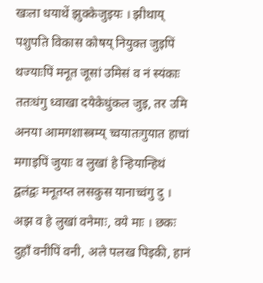खःला धयाथें झुक्केजुइयः । झीथाय् पशुपति विकास कोषय् नियुक्त जुइपिं थज्याःपिं मनूत जूसां उमिसं व नं स्यंकाः ततःधंगु ध्वाखा दयेकेधुंकल जुइ, तर उमि अनया आमगशास्त्रम्य् च्वयातःगुयात हाचां मगाइपिं जुयाः व लुखां हे न्हियान्हिथं द्वलंद्वः मनूतय्त लसकुस यानाच्वंगु दु । अझ व हे लुखां वनेमाः, वये माः । छकः दुहाँ वनीपिं वनी, अले पलख पिइकी, हानं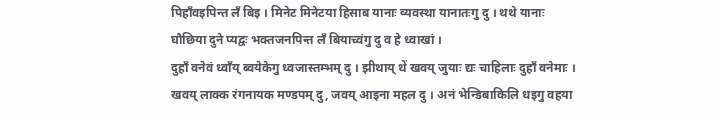पिहाँवइपिन्त लँ बिइ । मिनेट मिनेटया हिसाब यानाः व्यवस्था यानातःगु दु । थथे यानाः घौछिया दुने प्यद्वः भक्तजनपिन्त लँ बियाच्वंगु दु व हे ध्वाखां ।
दुहाँ वनेवं ध्वाँय् ब्वयेकेगु ध्वजास्तम्भम् दु । झीथाय् थें खवय् जुयाः द्यः चाहिलाः दुहाँ वनेमाः । खवय् लाक्क रंगनायक मण्डपम् दु, जवय् आइना महल दु । अनं भेन्डिबाकिलि धइगु वहया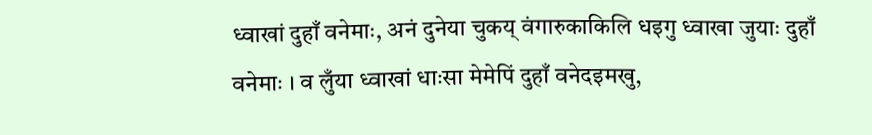ध्वाखां दुहाँ वनेमाः, अनं दुनेया चुकय् वंगारुकाकिलि धइगु ध्वाखा जुयाः दुहाँ वनेमाः । व लुँया ध्वाखां धाःसा मेमेपिं दुहाँ वनेदइमखु,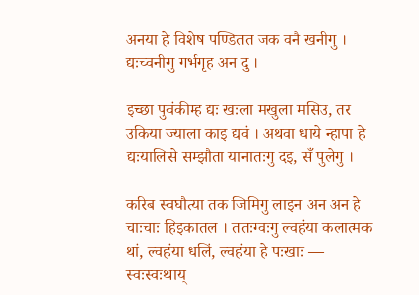अनया हे विशेष पण्डितत जक वनै खनीगु । द्यःच्वनीगु गर्भगृह अन दु ।

इच्छा पुवंकीम्ह द्यः खःला मखुला मसिउ, तर उकिया ज्याला काइ द्यवं । अथवा धाये न्हापा हे द्यःयालिसे सम्झौता यानातःगु दइ, सँ पुलेगु ।

करिब स्वघौत्या तक जिमिगु लाइन अन अन हे चाःचाः हिइकातल । ततःग्वःगु ल्वहंया कलात्मक थां, ल्वहंया धलिं, ल्वहंया हे पःखाः — स्वःस्वःथाय्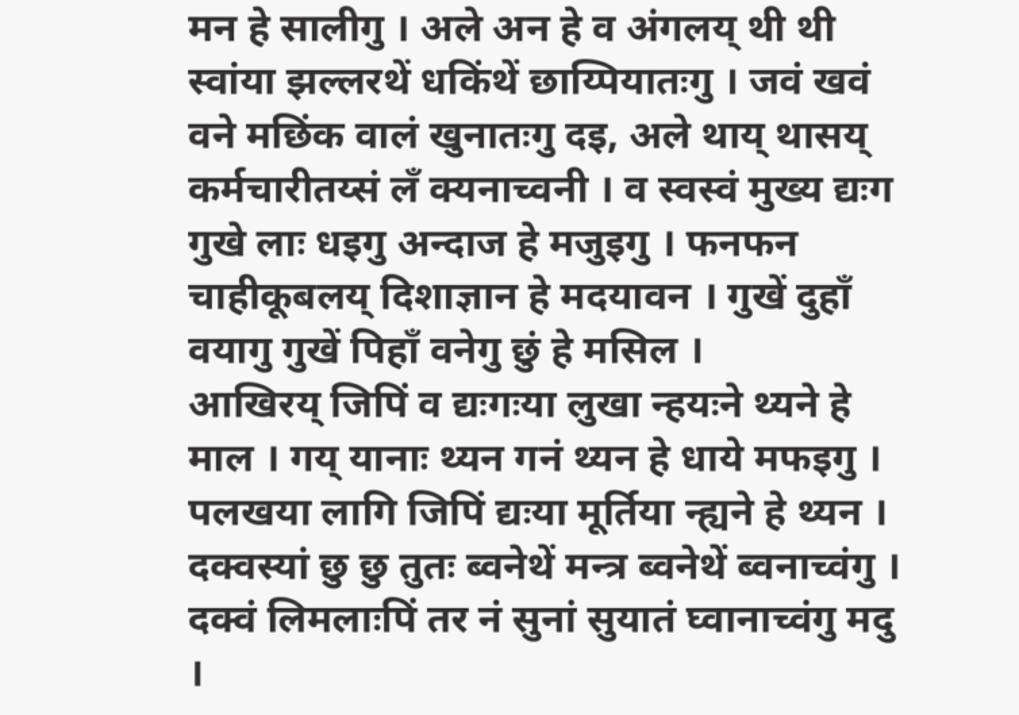मन हे सालीगु । अले अन हे व अंगलय् थी थी स्वांया झल्लरथें धकिंथें छाय्पियातःगु । जवं खवं वने मछिंक वालं खुनातःगु दइ, अले थाय् थासय् कर्मचारीतय्सं लँ क्यनाच्वनी । व स्वस्वं मुख्य द्यःग गुखे लाः धइगु अन्दाज हे मजुइगु । फनफन चाहीकूबलय् दिशाज्ञान हे मदयावन । गुखें दुहाँ वयागु गुखें पिहाँ वनेगु छुं हे मसिल ।
आखिरय् जिपिं व द्यःगःया लुखा न्हयःने थ्यने हे माल । गय् यानाः थ्यन गनं थ्यन हे धाये मफइगु । पलखया लागि जिपिं द्यःया मूर्तिया न्ह्यने हे थ्यन । दक्वस्यां छु छु तुतः ब्वनेथें मन्त्र ब्वनेथें ब्वनाच्वंगु । दक्वं लिमलाःपिं तर नं सुनां सुयातं घ्वानाच्वंगु मदु ।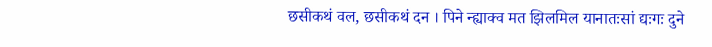छसीकथं वल, छसीकथं दन । पिने न्ह्याक्व मत झिलमिल यानातःसां द्यःगः दुने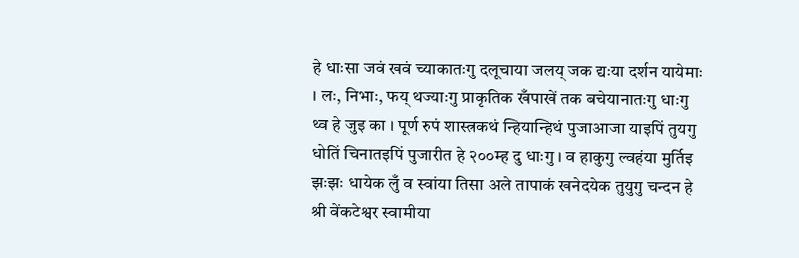हे धाःसा जवं खवं च्याकातःगु दलूचाया जलय् जक द्यःया दर्शन यायेमाः । लः, निभाः, फय् थज्याःगु प्राकृतिक खँपाखें तक बचेयानातःगु धाःगु थ्व हे जुइ का । पूर्ण रुपं शास्त्रकथं न्हियान्हिथं पुजाआजा याइपिं तुयगु धोतिं चिनातइपिं पुजारीत हे २००म्ह दु धाःगु । व हाकुगु ल्वहंया मुर्तिइ झःझः धायेक लुँ व स्वांया तिसा अले तापाकं खनेदयेक तुयुगु चन्दन हे श्री वेंकटेश्वर स्वामीया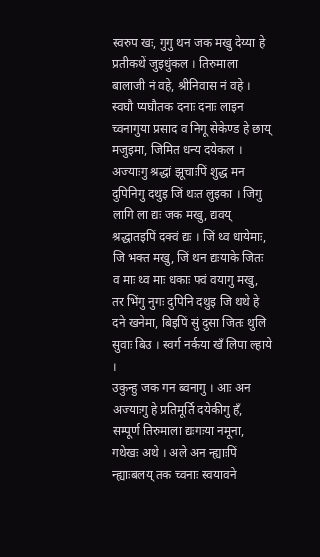स्वरुप खः, गुगु थन जक मखु देय्या हे प्रतीकथें जुइधुंकल । तिरुमाला बालाजी नं वहे, श्रीनिवास नं वहे ।
स्वघौ प्यघौतक दनाः दनाः लाइन च्वनागुया प्रसाद व निगू सेकेण्ड हे छाय् मजुइमा, जिमित धन्य दयेकल । अज्याःगु श्रद्धां झूचाःपिं शुद्ध मन दुपिनिगु दथुइ जिं थःत लुइका । जिगु लागि ला द्यः जक मखु, द्यवय् श्रद्धातइपिं दक्वं द्यः । जिं थ्व धायेमाः, जि भक्त मखु, जिं थन द्यःयाके जितः व माः थ्व माः धकाः फ्वं वयागु मखु, तर भिंगु नुगः दुपिनि दथुइ जि थथे हे दने खनेमा, बिइपिं सुं दुसा जितः थुलि सुवाः बिउ । स्वर्ग नर्कया खँ लिपा ल्हाये ।
उकुन्हु जक गन ब्वनागु । आः अन अज्याःगु हे प्रतिमूर्ति दयेकीगु हँ, सम्पूर्ण तिरुमाला द्यःगःया नमूना, गथेखः अथे । अले अन न्ह्याःपिं न्ह्याःबलय् तक च्वनाः स्वयावने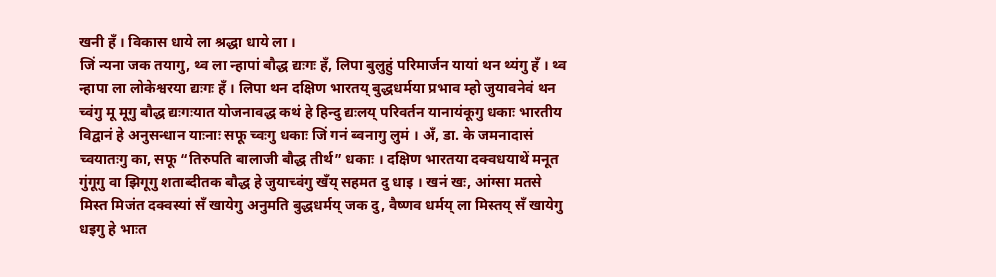खनी हँ । विकास धाये ला श्रद्धा धाये ला ।
जिं न्यना जक तयागु, थ्व ला न्हापां बौद्ध द्यःगः हँ, लिपा बुलुहुं परिमार्जन यायां थन थ्यंगु हँ । थ्व न्हापा ला लोकेश्वरया द्यःगः हँ । लिपा थन दक्षिण भारतय् बुद्धधर्मया प्रभाव म्हो जुयावनेवं थन च्वंगु मू मूगु बौद्ध द्यःगःयात योजनावद्ध कथं हे हिन्दु द्यःलय् परिवर्तन यानायंकूगु धकाः भारतीय विद्वानं हे अनुसन्धान याःनाः सफू च्वःगु धकाः जिं गनं ब्वनागु लुमं । अँ, डा. के जमनादासं च्वयातःगु का, सफू “तिरुपति बालाजी बौद्ध तीर्थ” धकाः । दक्षिण भारतया दक्वधयाथें मनूत गुंगूगु वा झिगूगु शताब्दीतक बौद्ध हे जुयाच्वंगु खँय् सहमत दु धाइ । खनं खः, आंग्सा मतसे मिस्त मिजंत दक्वस्यां सँ खायेगु अनुमति बुद्धधर्मय् जक दु, वैष्णव धर्मय् ला मिस्तय् सँ खायेगु धइगु हे भाःत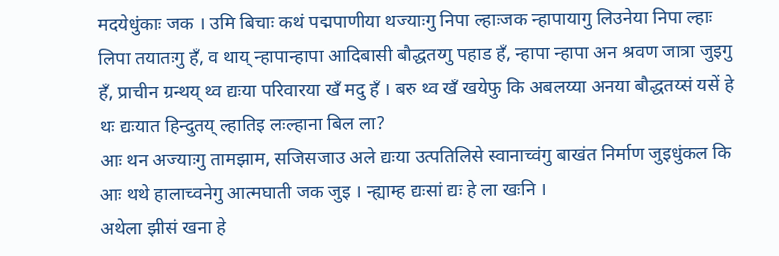मदयेधुंकाः जक । उमि बिचाः कथं पद्मपाणीया थज्याःगु निपा ल्हाःजक न्हापायागु लिउनेया निपा ल्हाः लिपा तयातःगु हँ, व थाय् न्हापान्हापा आदिबासी बौद्धतय्गु पहाड हँ, न्हापा न्हापा अन श्रवण जात्रा जुइगु हँ, प्राचीन ग्रन्थय् थ्व द्यःया परिवारया खँ मदु हँ । बरु थ्व खँ खयेफु कि अबलय्या अनया बौद्धतय्सं यसें हे थः द्यःयात हिन्दुतय् ल्हातिइ लःल्हाना बिल ला?
आः थन अज्याःगु तामझाम, सजिसजाउ अले द्यःया उत्पतिलिसे स्वानाच्वंगु बाखंत निर्माण जुइधुंकल कि आः थथे हालाच्वनेगु आत्मघाती जक जुइ । न्ह्याम्ह द्यःसां द्यः हे ला खःनि ।
अथेला झीसं खना हे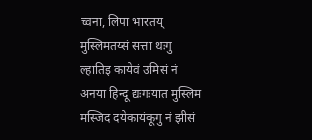च्वना, लिपा भारतय् मुस्लिमतय्सं सत्ता थःगु ल्हातिइ कायेवं उमिसं नं अनया हिन्दू द्यःगःयात मुस्लिम मस्जिद दयेकायंकूगु नं झीसं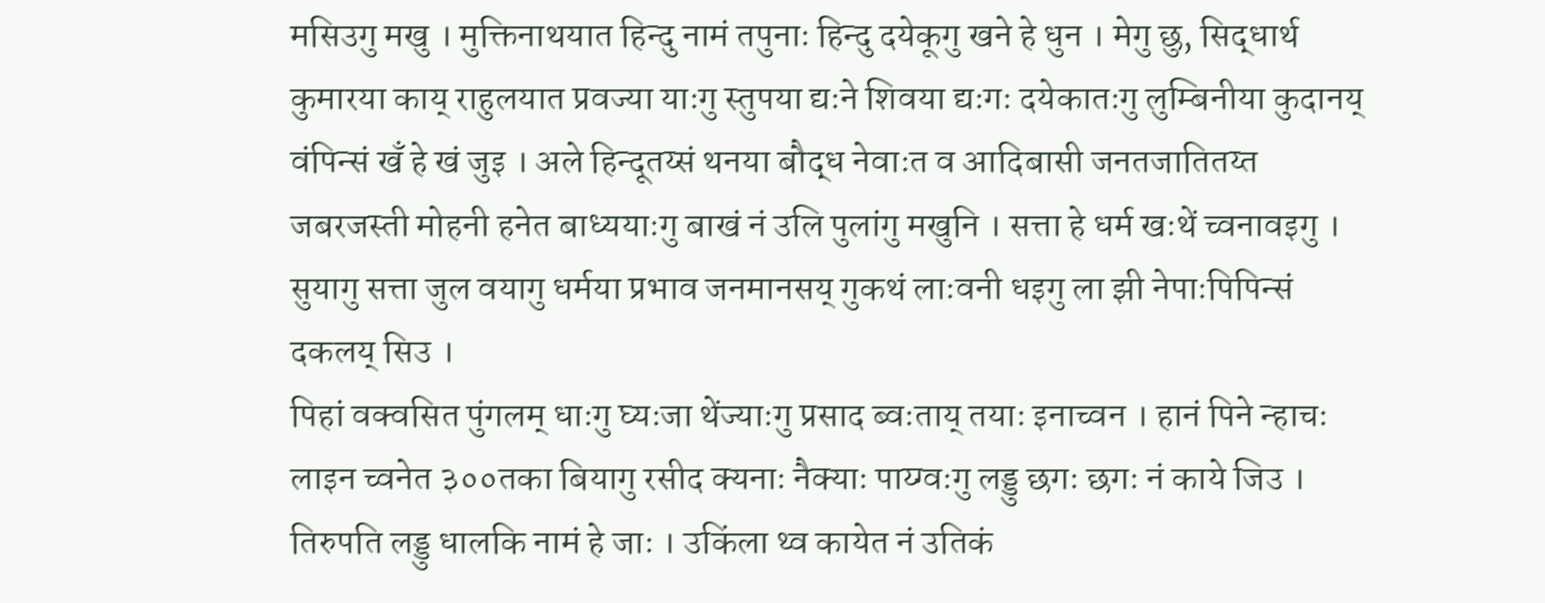मसिउगु मखु । मुक्तिनाथयात हिन्दु नामं तपुनाः हिन्दु दयेकूगु खने हे धुन । मेगु छु, सिद्धार्थ कुमारया काय् राहुलयात प्रवज्या याःगु स्तुपया द्यःने शिवया द्यःगः दयेकातःगु लुम्बिनीया कुदानय् वंपिन्सं खँ हे खं जुइ । अले हिन्दूतय्सं थनया बौद्ध नेवाःत व आदिबासी जनतजातितय्त जबरजस्ती मोहनी हनेत बाध्ययाःगु बाखं नं उलि पुलांगु मखुनि । सत्ता हे धर्म खःथें च्वनावइगु । सुयागु सत्ता जुल वयागु धर्मया प्रभाव जनमानसय् गुकथं लाःवनी धइगु ला झी नेपाःपिपिन्सं दकलय् सिउ ।
पिहां वक्वसित पुंगलम् धाःगु घ्यःजा थेंज्याःगु प्रसाद ब्वःताय् तयाः इनाच्वन । हानं पिने न्हाचः लाइन च्वनेत ३००तका बियागु रसीद क्यनाः नैक्याः पाय्ग्वःगु लड्डु छगः छगः नं काये जिउ । तिरुपति लड्डु धालकि नामं हे जाः । उकिंला थ्व कायेत नं उतिकं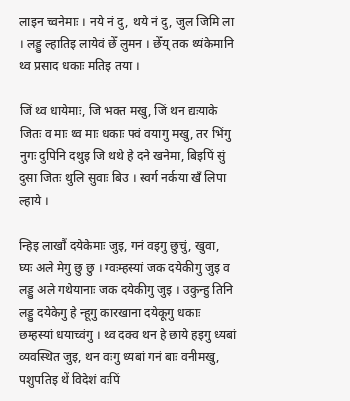लाइन च्वनेमाः । नये नं दु, थये नं दु, जुल जिमि ला । लड्डु ल्हातिइ लायेवं छेँ लुमन । छेँय् तक थ्यंकेमानि थ्व प्रसाद धकाः मतिइ तया ।

जिं थ्व धायेमाः, जि भक्त मखु, जिं थन द्यःयाके जितः व माः थ्व माः धकाः फ्वं वयागु मखु, तर भिंगु नुगः दुपिनि दथुइ जि थथे हे दने खनेमा, बिइपिं सुं दुसा जितः थुलि सुवाः बिउ । स्वर्ग नर्कया खँ लिपा ल्हाये ।

न्हिइ लाखौं दयेकेमाः जुइ, गनं वइगु छुचुं, खुवा, घ्यः अले मेगु छु छु । ग्वःम्हस्यां जक दयेकीगु जुइ व लड्डु अले गथेयानाः जक दयेकीगु जुइ । उकुन्हु तिनि लड्डु दयेकेगु हे न्हूगु कारखाना दयेकूगु धकाः छम्हस्यां धयाच्वंगु । थ्व दक्व थन हे छाये हइगु ध्यबां व्यवस्थित जुइ, थन वःगु ध्यबां गनं बाः वनीमखु, पशुपतिइ थें विदेशं वःपिं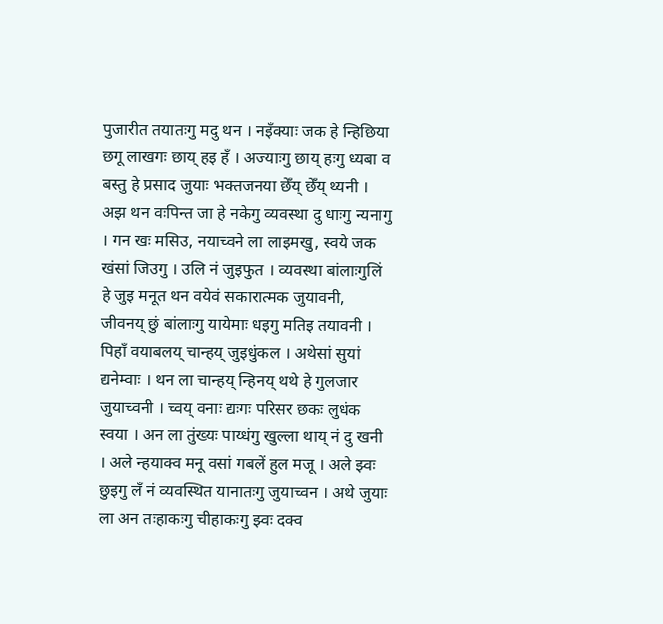पुजारीत तयातःगु मदु थन । नइँक्याः जक हे न्हिछिया छगू लाखगः छाय् हइ हँ । अज्याःगु छाय् हःगु ध्यबा व बस्तु हे प्रसाद जुयाः भक्तजनया छेँय् छेँय् थ्यनी । अझ थन वःपिन्त जा हे नकेगु व्यवस्था दु धाःगु न्यनागु । गन खः मसिउ, नयाच्वने ला लाइमखु, स्वये जक खंसां जिउगु । उलि नं जुइफुत । व्यवस्था बांलाःगुलिं हे जुइ मनूत थन वयेवं सकारात्मक जुयावनी, जीवनय् छुं बांलाःगु यायेमाः धइगु मतिइ तयावनी ।
पिहाँ वयाबलय् चान्हय् जुइधुंकल । अथेसां सुयां द्यनेम्वाः । थन ला चान्हय् न्हिनय् थथे हे गुलजार जुयाच्वनी । च्वय् वनाः द्यःगः परिसर छकः लुधंक स्वया । अन ला तुंख्यः पाय्धंगु खुल्ला थाय् नं दु खनी । अले न्हयाक्व मनू वसां गबलें हुल मजू । अले झ्वः छुइगु लँ नं व्यवस्थित यानातःगु जुयाच्वन । अथे जुयाः ला अन तःहाकःगु चीहाकःगु झ्वः दक्व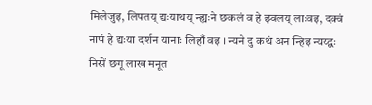मिलेजुइ, लिपतय् द्यःयाथय् न्ह्यःने छकलं व हे झ्वलय् लाःवइ, दक्वं नापं हे द्यःया दर्शन यानाः लिहाँ वइ । न्यने दु कथं अन न्हिइ न्यय्द्वः निसें छगू लाख मनूत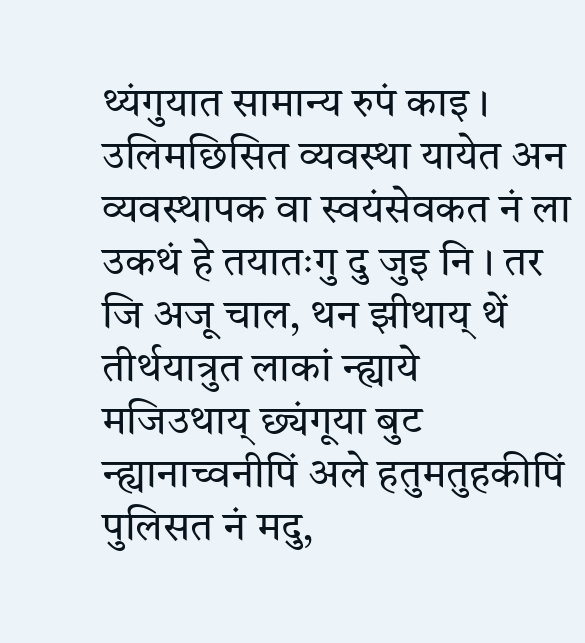थ्यंगुयात सामान्य रुपं काइ । उलिमछिसित व्यवस्था यायेत अन व्यवस्थापक वा स्वयंसेवकत नं ला उकथं हे तयातःगु दु जुइ नि । तर जि अजू चाल, थन झीथाय् थें तीर्थयात्रुत लाकां न्ह्याये मजिउथाय् छ्यंगूया बुट न्ह्यानाच्वनीपिं अले हतुमतुहकीपिं पुलिसत नं मदु,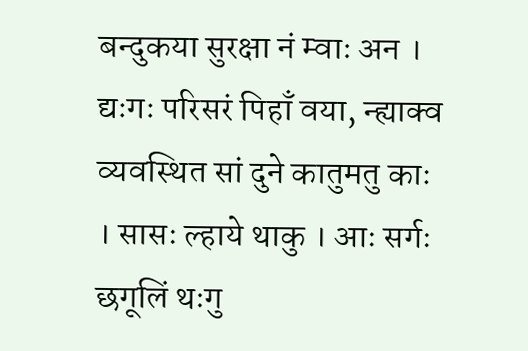बन्दुकया सुरक्षा नं म्वाः अन ।
द्यःगः परिसरं पिहाँ वया, न्ह्याक्व व्यवस्थित सां दुने कातुमतु काः । सासः ल्हाये थाकु । आः सर्गः छगूलिं थःगु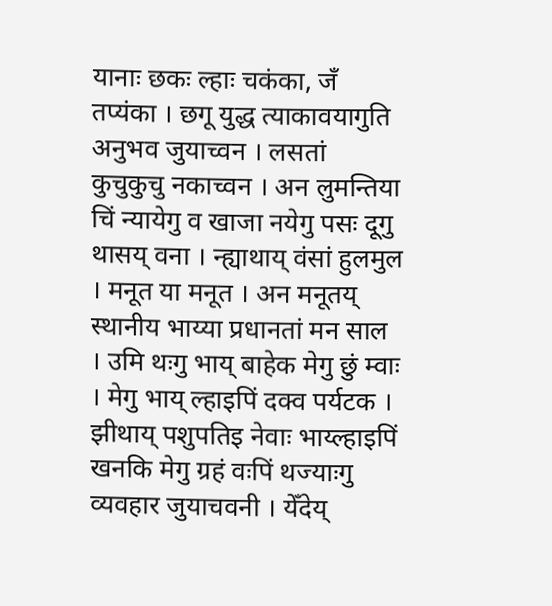यानाः छकः ल्हाः चकंका, जँ तप्यंका । छगू युद्ध त्याकावयागुति अनुभव जुयाच्वन । लसतां कुचुकुचु नकाच्वन । अन लुमन्तिया चिं न्यायेगु व खाजा नयेगु पसः दूगु थासय् वना । न्ह्याथाय् वंसां हुलमुल । मनूत या मनूत । अन मनूतय् स्थानीय भाय्या प्रधानतां मन साल । उमि थःगु भाय् बाहेक मेगु छुं म्वाः । मेगु भाय् ल्हाइपिं दक्व पर्यटक । झीथाय् पशुपतिइ नेवाः भाय्ल्हाइपिं खनकि मेगु ग्रहं वःपिं थज्याःगु व्यवहार जुयाचवनी । येँदेय्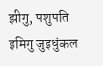झीगु, पशुपति इमिगु जुइधुंकल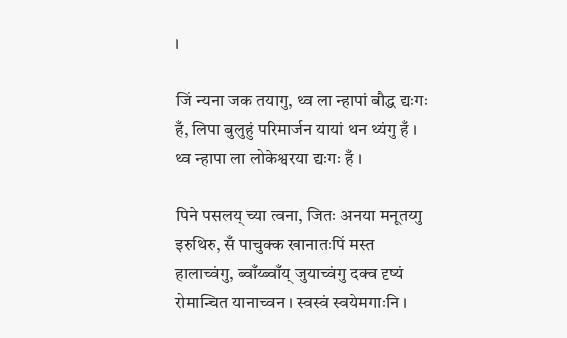।

जिं न्यना जक तयागु, थ्व ला न्हापां बौद्ध द्यःगः हँ, लिपा बुलुहुं परिमार्जन यायां थन थ्यंगु हँ । थ्व न्हापा ला लोकेश्वरया द्यःगः हँ ।

पिने पसलय् च्या त्वना, जितः अनया मनूतय्गु इरुथिरु, सँ पाचुक्क खानातःपिं मस्त हालाच्वंगु, ब्वाँय्ब्वाँय् जुयाच्वंगु दक्व दृष्यं रोमान्चित यानाच्वन । स्वस्वं स्वयेमगाःनि ।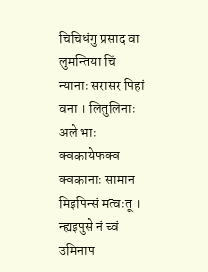चिचिधंगु प्रसाद वा लुमन्तिया चिं न्यानाः सरासर पिहां वना । लितुलिनाः अले भाः क्वकायेफक्व क्वकानाः सामान मिइपिन्सं मत्वःतू । न्ह्यइपुसे नं च्वं उमिनाप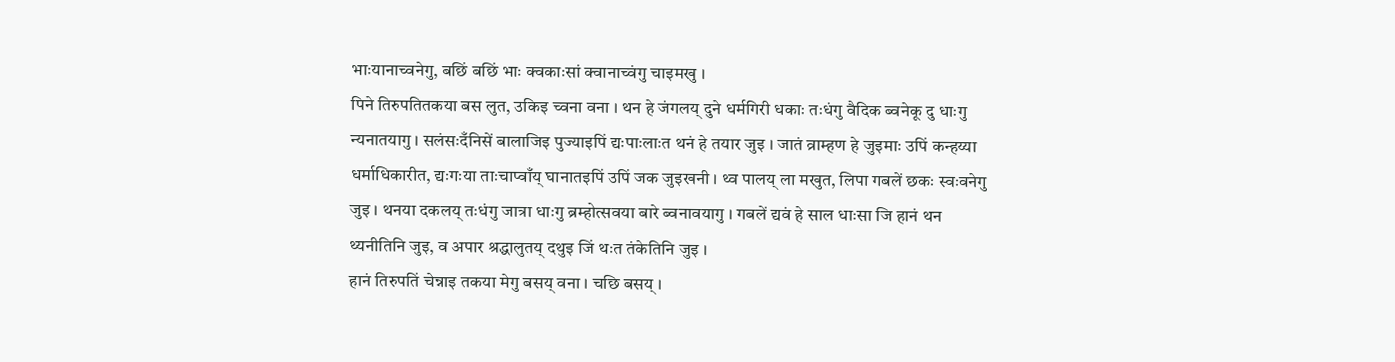भाःयानाच्वनेगु, बछिं बछिं भाः क्वकाःसां क्वानाच्वंगु चाइमखु ।
पिने तिरुपतितकया बस लुत, उकिइ च्वना वना । थन हे जंगलय् दुने धर्मगिरी धकाः तःधंगु वैदिक ब्वनेकू दु धाःगु न्यनातयागु । सलंसःदँनिसें बालाजिइ पुज्याइपिं द्यःपाःलाःत थनं हे तयार जुइ । जातं व्राम्हण हे जुइमाः उपिं कन्हय्या धर्माधिकारीत, द्यःगःया ताःचाप्वाँय् घानातइपिं उपिं जक जुइखनी । थ्व पालय् ला मखुत, लिपा गबलें छकः स्वःवनेगु जुइ । थनया दकलय् तःधंगु जात्रा धाःगु ब्रम्होत्सवया बारे ब्वनावयागु । गबलें द्यवं हे साल धाःसा जि हानं थन थ्यनीतिनि जुइ, व अपार श्रद्धालुतय् दथुइ जिं थःत तंकेतिनि जुइ ।
हानं तिरुपतिं चेन्नाइ तकया मेगु बसय् वना । चछि बसय् ।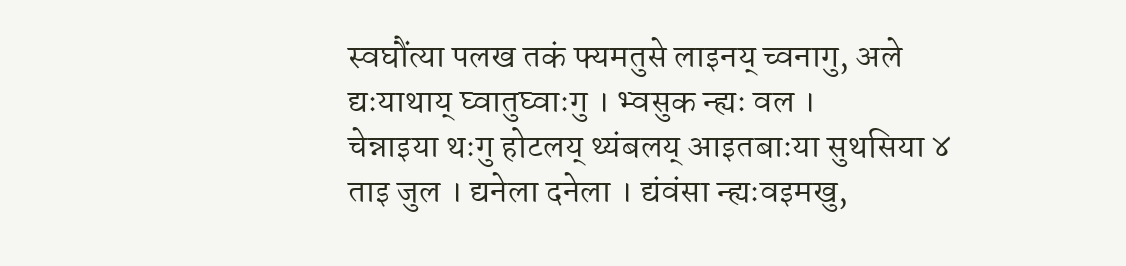स्वघौंत्या पलख तकं फ्यमतुसे लाइनय् च्वनागु, अले द्यःयाथाय् घ्वातुघ्वाःगु । भ्वसुक न्ह्यः वल ।
चेन्नाइया थःगु होटलय् थ्यंबलय् आइतबाःया सुथसिया ४ ताइ जुल । द्यनेला दनेला । द्यंवंसा न्ह्यःवइमखु,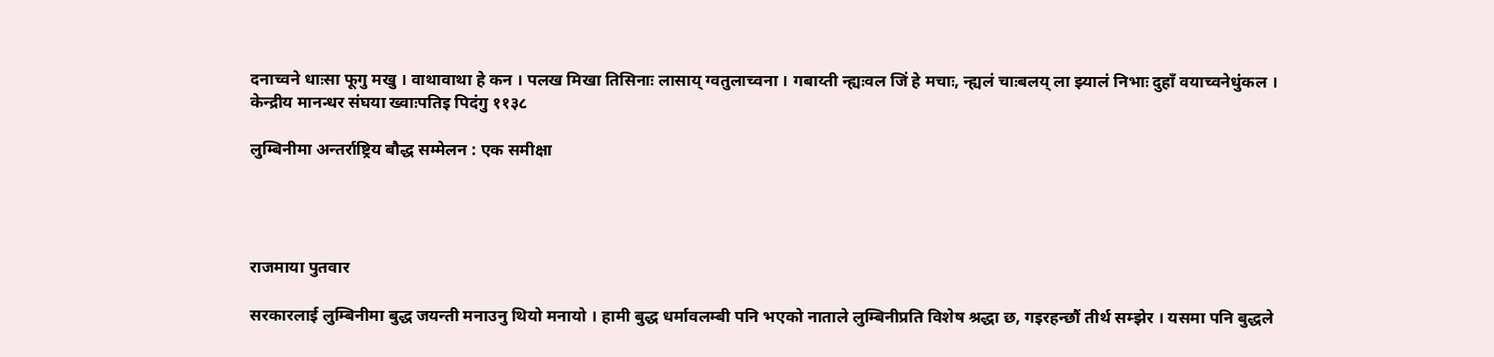दनाच्वने धाःसा फूगु मखु । वाथावाथा हे कन । पलख मिखा तिसिनाः लासाय् ग्वतुलाच्वना । गबाय्ती न्ह्यःवल जिं हे मचाः, न्ह्यलं चाःबलय् ला झ्यालं निभाः दुहाँ वयाच्वनेधुंकल ।
केन्द्रीय मानन्धर संघया ख्वाःपतिइ पिदंगु ११३८

लुम्बिनीमा अन्तर्राष्ट्रिय बौद्ध सम्मेलन : एक समीक्षा




राजमाया पुतवार

सरकारलाई लुम्बिनीमा बुद्ध जयन्ती मनाउनु थियो मनायो । हामी बुद्ध धर्मावलम्बी पनि भएको नाताले लुम्बिनीप्रति विशेष श्रद्धा छ, गइरहन्छौं तीर्थ सम्झेर । यसमा पनि बुद्धले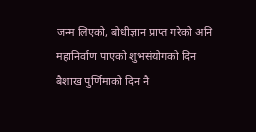जन्म लिएको, बोधीज्ञान प्राप्त गरेको अनि महानिर्वाण पाएको शुभसंयोगको दिन बैशाख पुर्णिमाको दिन नै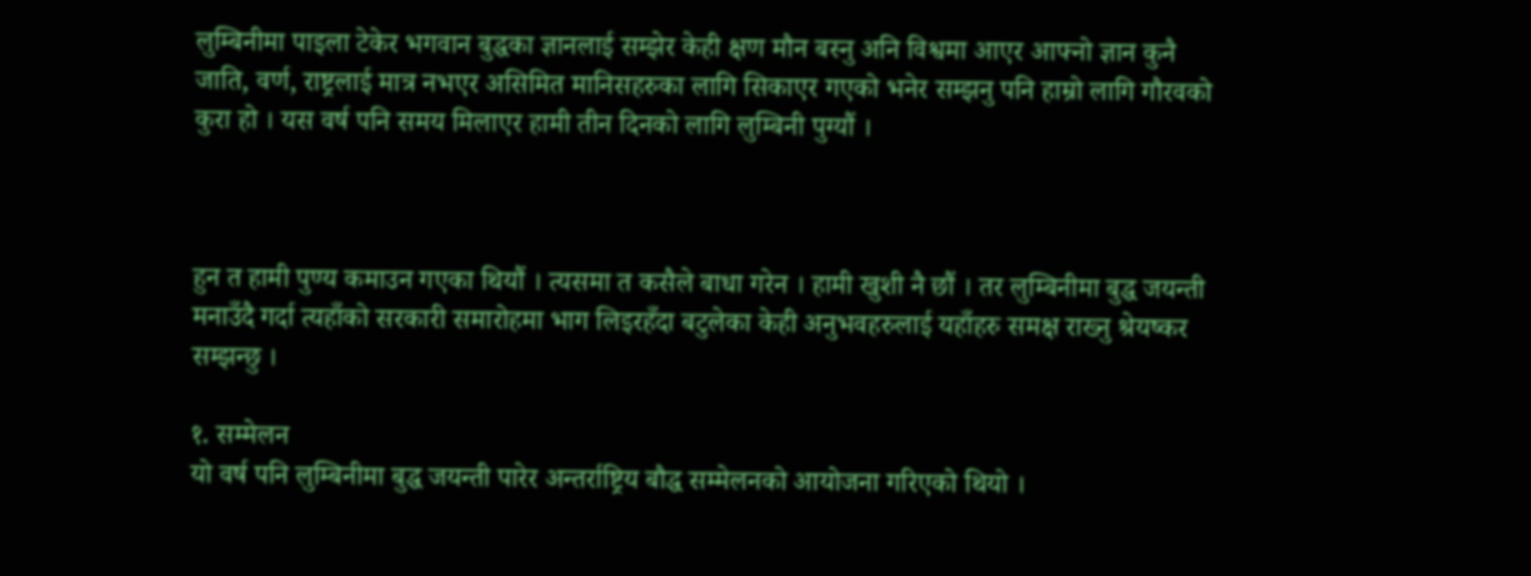लुम्बिनीमा पाइला टेकेर भगवान बुद्धका ज्ञानलाई सम्झेर केही क्षण मौन बस्नु अनि विश्वमा आएर आफ्नो ज्ञान कुनै जाति, वर्ण, राष्ट्रलाई मात्र नभएर असिमित मानिसहरुका लागि सिकाएर गएको भनेर सम्झनु पनि हाम्रो लागि गौरवको कुरा हो । यस वर्ष पनि समय मिलाएर हामी तीन दिनको लागि लुम्बिनी पुग्यौं ।



हुन त हामी पुण्य कमाउन गएका थियौं । त्यसमा त कसैले बाधा गरेन । हामी खुशी नै छौं । तर लुम्बिनीमा बुद्ध जयन्ती मनाउँदै गर्दा त्यहाँको सरकारी समारोहमा भाग लिइरहँदा बटुलेका केही अनुभवहरुलाई यहाँहरु समक्ष राख्नु श्रेयष्कर सम्झन्छु ।

१. सम्मेलन
यो वर्ष पनि लुम्बिनीमा बुद्ध जयन्ती पारेर अन्तर्राष्ट्रिय बौद्ध सम्मेलनको आयोजना गरिएको थियो ।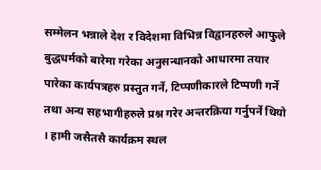सम्मेलन भन्नाले देश र विदेशमा विभिन्न विद्वानहरुले आफुले बुद्धधर्मको बारेमा गरेका अनुसन्धानको आधारमा तयार पारेका कार्यपत्रहरु प्रस्तुत गर्ने, टिप्पणीकारले टिप्पणी गर्ने तथा अन्य सहभागीहरुले प्रश्न गरेर अन्तरक्रिया गर्नुपर्ने थियो । हामी जसैतसै कार्यक्रम स्थल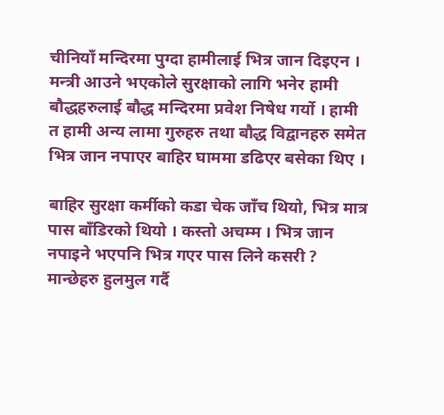चीनियाँ मन्दिरमा पुग्दा हामीलाई भित्र जान दिइएन । मन्त्री आउने भएकोले सुरक्षाको लागि भनेर हामी बौद्धहरुलाई बौद्ध मन्दिरमा प्रवेश निषेध गर्यो । हामी त हामी अन्य लामा गुरुहरु तथा बौद्ध विद्वानहरु समेत भित्र जान नपाएर बाहिर घाममा डढिएर बसेका थिए ।

बाहिर सुरक्षा कर्मीको कडा चेक जाँच थियो, भित्र मात्र पास बाँडिरको थियो । कस्तो अचम्म । भित्र जान नपाइने भएपनि भित्र गएर पास लिने कसरी ? मान्छेहरु हुलमुल गर्दै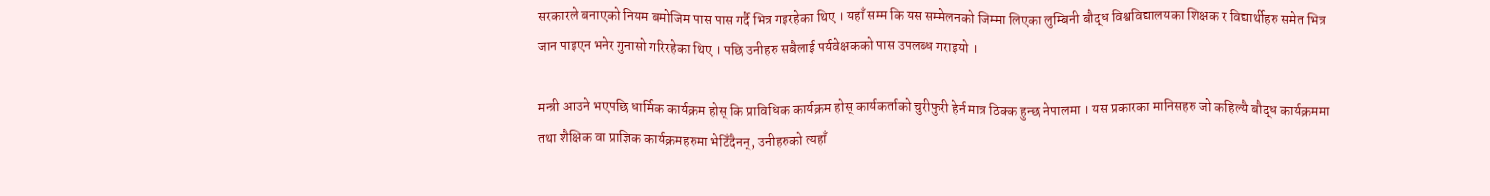सरकारले बनाएको नियम बमोजिम पास पास गर्दै भित्र गइरहेका थिए । यहाँ सम्म कि यस सम्मेलनको जिम्मा लिएका लुम्बिनी बौद्ध विश्वविद्यालयका शिक्षक र विद्यार्थीहरु समेत भित्र जान पाइएन भनेर गुनासो गरिरहेका थिए । पछि उनीहरु सबैलाई पर्यवेक्षकको पास उपलब्ध गराइयो ।

मन्त्री आउने भएपछि धार्मिक कार्यक्रम होस् कि प्राविधिक कार्यक्रम होस् कार्यकर्ताको चुरीफुरी हेर्न मात्र ठिक्क हुन्छ नेपालमा । यस प्रकारका मानिसहरु जो कहिल्यै बौद्ध कार्यक्रममा तथा शैक्षिक वा प्राज्ञिक कार्यक्रमहरुमा भेटिँदैनन्, उनीहरुको त्यहाँ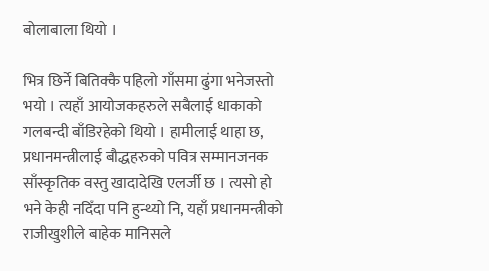बोलाबाला थियो ।

भित्र छिर्ने बितिक्कै पहिलो गाँसमा ढुंगा भनेजस्तो भयो । त्यहाँ आयोजकहरुले सबैलाई धाकाको गलबन्दी बाँडिरहेको थियो । हामीलाई थाहा छ, प्रधानमन्त्रीलाई बौद्धहरुको पवित्र सम्मानजनक साँस्कृतिक वस्तु खादादेखि एलर्जी छ । त्यसो हो भने केही नदिँदा पनि हुन्थ्यो नि, यहाँ प्रधानमन्त्रीको राजीखुशीले बाहेक मानिसले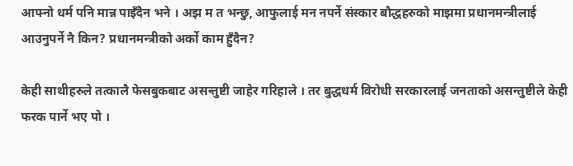आफ्नो धर्म पनि मान्न पाइँदैन भने । अझ म त भन्छु, आफुलाई मन नपर्ने संस्कार बौद्धहरुको माझमा प्रधानमन्त्रीलाई आउनुपर्ने नै किन? प्रधानमन्त्रीको अर्को काम हुँदैन?

केही साथीहरुले तत्कालै फेसबुकबाट असन्तुष्टी जाहेर गरिहाले । तर बुद्धधर्म विरोधी सरकारलाई जनताको असन्तुष्टीले केही फरक पार्ने भए पो ।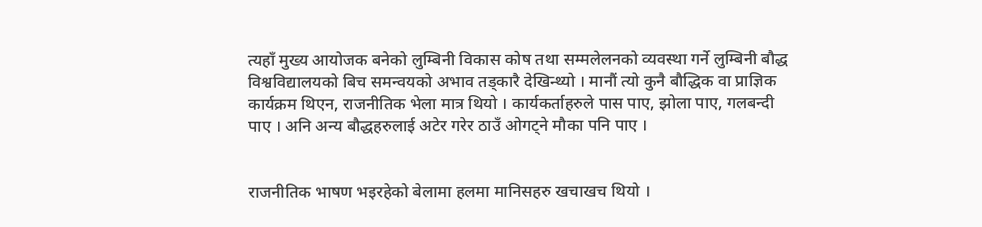त्यहाँ मुख्य आयोजक बनेको लुम्बिनी विकास कोष तथा सम्मलेलनको व्यवस्था गर्ने लुम्बिनी बौद्ध विश्वविद्यालयको बिच समन्वयको अभाव तड्कारै देखिन्थ्यो । मानौं त्यो कुनै बौद्धिक वा प्राज्ञिक कार्यक्रम थिएन, राजनीतिक भेला मात्र थियो । कार्यकर्ताहरुले पास पाए, झोला पाए, गलबन्दी पाए । अनि अन्य बौद्धहरुलाई अटेर गरेर ठाउँ ओगट्ने मौका पनि पाए ।


राजनीतिक भाषण भइरहेको बेलामा हलमा मानिसहरु खचाखच थियो ।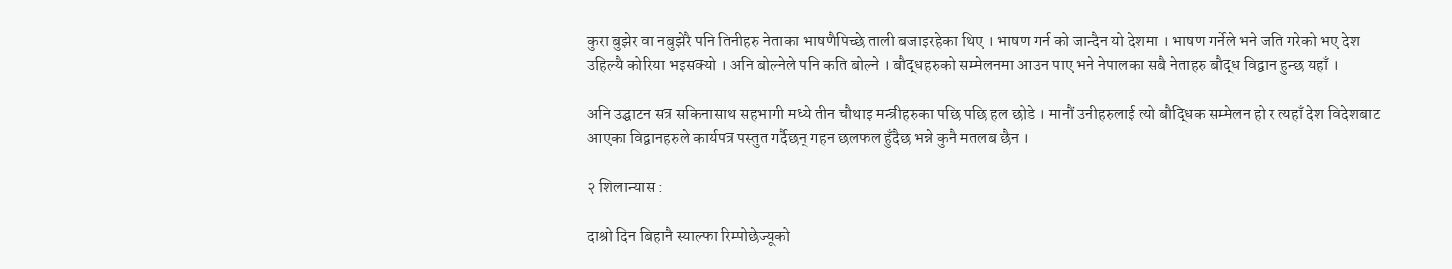कुरा बुझेर वा नबुझेरै पनि तिनीहरु नेताका भाषणैपिच्छे ताली बजाइरहेका थिए । भाषण गर्न को जान्दैन यो देशमा । भाषण गर्नेले भने जति गरेको भए देश उहिल्यै कोरिया भइसक्यो । अनि बोल्नेले पनि कति बोल्ने । बौद्धहरुको सम्मेलनमा आउन पाए भने नेपालका सबै नेताहरु बौद्ध विद्वान हुन्छ यहाँ ।

अनि उद्घाटन सत्र सकिनासाथ सहभागी मध्ये तीन चौथाइ मन्त्रीहरुका पछि पछि हल छोडे । मानौं उनीहरुलाई त्यो बौद्धिक सम्मेलन हो र त्यहाँ देश विदेशबाट आएका विद्वानहरुले कार्यपत्र पस्तुत गर्दैछन् गहन छलफल हुँदैछ भन्ने कुनै मतलब छैन ।

२‍ शिलान्यास :

दाश्रो दिन बिहानै स्याल्फा रिम्पोछेज्यूको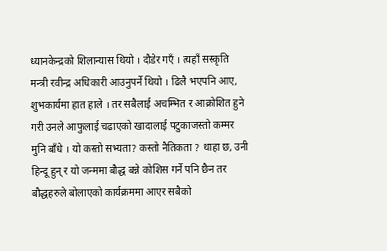ध्यानकेन्द्रको शिलान्यास थियो । दौडेर गएँ । त्यहाँ सस्कृति मन्त्री रवीन्द्र अधिकारी आउनुपर्ने थियो । ढिलै भएपनि आए, शुभकार्यमा हात हाले । तर सबैलाई अचम्भित र आक्रोशित हुने गरी उनले आफुलाई चढाएको खादालाई पटुकाजस्तो कम्मर मुनि बाँधे । यो कस्तो सभ्यता? कस्तो नैतिकता ? थाहा छ, उनी हिन्दू हुन् र यो जन्ममा बौद्ध बन्ने कोशिस गर्ने पनि छैन तर बौद्धहरुले बोलाएको कार्यक्रममा आएर सबैको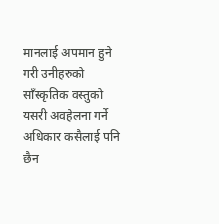मानलाई अपमान हुने गरी उनीहरुको साँस्कृतिक वस्तुको यसरी अवहेलना गर्ने अधिकार कसैलाई पनि छैन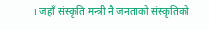। जहाँ संस्कृति मन्त्री नै जनताको संस्कृतिको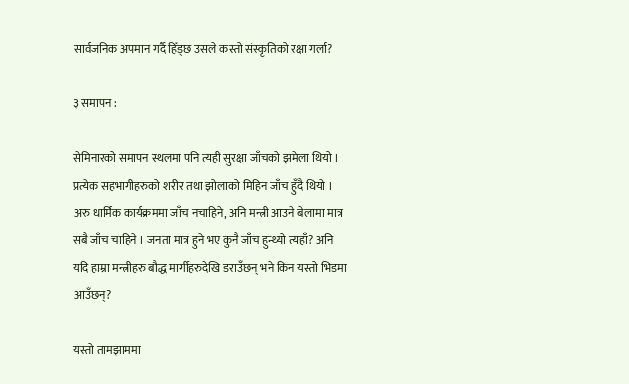सार्वजनिक अपमान गर्दै हिँड्छ उसले कस्तो संस्कृतिको रक्षा गर्ला?

३ समापन :

सेमिनारको समापन स्थलमा पनि त्यही सुरक्षा जाँचको झमेला थियो । प्रत्येक सहभागीहरुको शरीर तथा झोलाको मिहिन जाँच हुँदै थियो । अरु धार्मिक कार्यक्रममा जाँच नचाहिने, अनि मन्त्री आउने बेलामा मात्र सबै जाँच चाहिने । जनता मात्र हुने भए कुनै जाँच हुन्थ्यो त्यहाँ? अनि यदि हाम्रा मन्त्रीहरु बौद्ध मार्गीहरुदेखि डराउँछन् भने किन यस्तो भिडमा आउँछन्?

यस्तो तामझाममा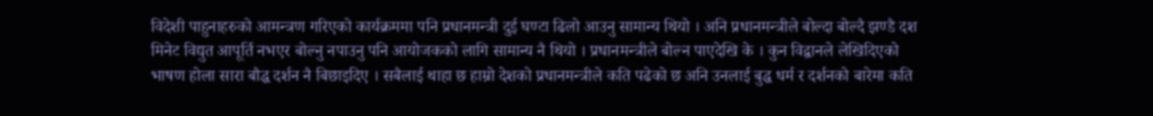विदेशी पाहुनाहरुको आमन्त्रण गरिएको कार्यक्रममा पनि प्रधानमन्त्री दुई घण्टा ढिलो आउनु सामान्य थियो । अनि प्रधानमन्त्रीले बोल्दा बोल्दै झण्डै दश मिनेट विद्युत आपूर्ति नभएर बोल्नु नपाउनु पनि आयोजकको लागि सामान्य नै थियो । प्रधानमन्त्रीले बोल्न पाएदेखि के । कुन विद्वानले लेखिदिएको भाषण होला सारा बौद्ध दर्शन नै बिछाइदिए । सबैलाई थाहा छ हाम्रो देशको प्रधानमन्त्रीले कति पढेको छ अनि उनलाई बुद्ध धर्म र दर्शनको बारेमा कति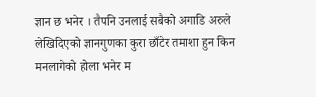ज्ञान छ भनेर । तैपनि उनलाई सबैको अगाडि अरुले लेखिदिएको ज्ञानगुणका कुरा छाँटेर तमाशा हुन किन मनलागेको होला भनेर म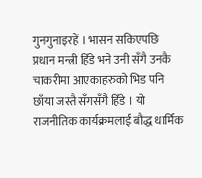गुनगुनाइरहें । भासन सकिएपछि प्रधान मन्त्री हिँडे भने उनी सँगै उनकै चाकरीमा आएकाहरुको भिड पनि छाँया जस्तै सँगसँगै हिँडे । यो राजनीतिक कार्यक्रमलाई बौद्ध धार्मिक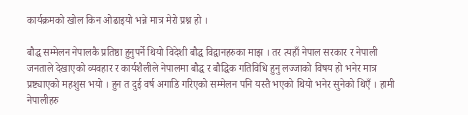कार्यक्रमको खोल किन ओढाइयो भन्ने मात्र मेरो प्रश्न हो ।

बौद्ध सम्मेलन नेपालकै प्रतिष्ठा हुनुपर्ने थियो विदेशी बौद्ध विद्वानहरुका माझ । तर त्यहाँ नेपाल सरकार र नेपाली जनताले देखाएको व्यवहार र कार्यशैलीले नेपालमा बौद्ध र बौद्धिक गतिविधि हुनु लज्जाको विषय हो भनेर मात्र प्रष्ट्याएको महशुस भयो । हुन त दुई वर्ष अगाडि गरिएको सम्मेलन पनि यस्तै भएको थियो भनेर सुनेको थिएँ । हामी नेपालीहरु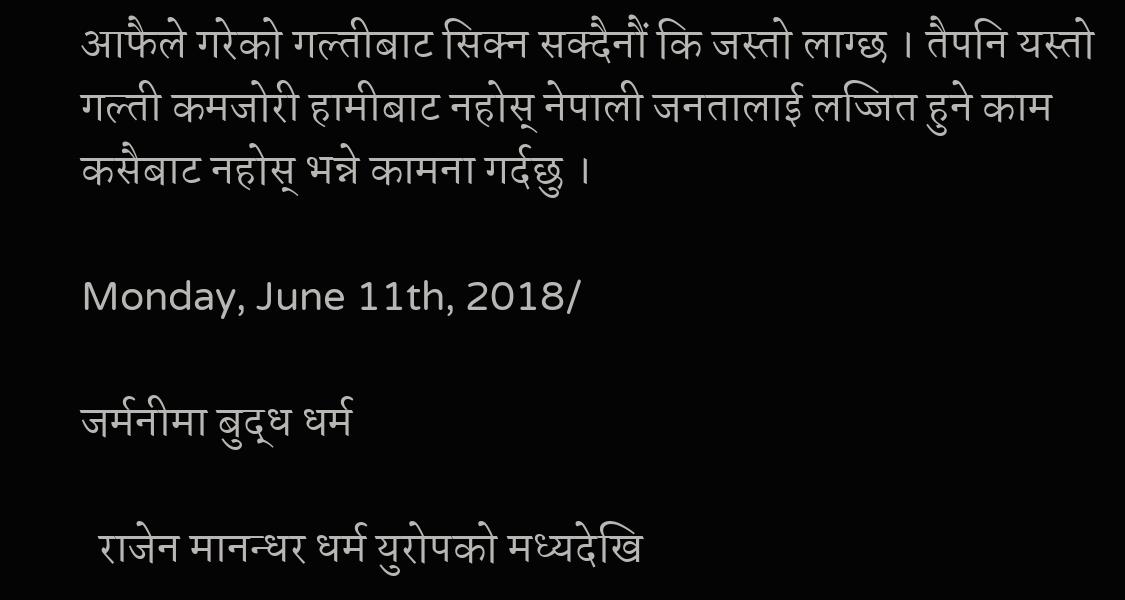आफैले गरेको गल्तीबाट सिक्न सक्दैनौं कि जस्तो लाग्छ । तैपनि यस्तो गल्ती कमजोरी हामीबाट नहोस् नेपाली जनतालाई लज्जित हुने काम कसैबाट नहोस् भन्ने कामना गर्दछु ।

Monday, June 11th, 2018/

जर्मनीमा बुद्ध धर्म

  राजेन मानन्धर धर्म युरोपको मध्यदेखि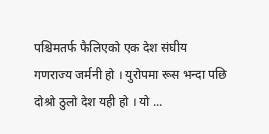पश्चिमतर्फ फैलिएको एक देश संघीय गणराज्य जर्मनी हो । युरोपमा रूस भन्दा पछि दोश्रो ठुलो देश यही हो । यो ...